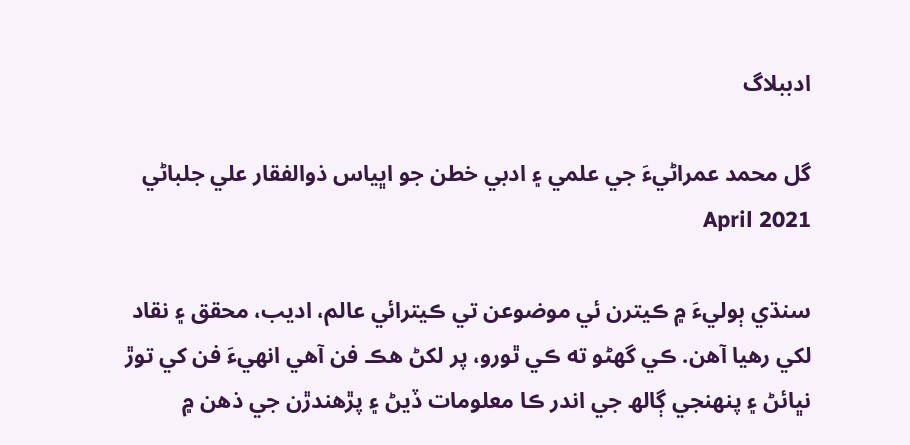ادببلاگ

گل محمد عمراڻيءَ جي علمي ۽ ادبي خطن جو اڀياس ذوالفقار علي جلباڻي April 2021

سنڌي ٻوليءَ ۾ ڪيترن ئي موضوعن تي ڪيترائي عالم، اديب، محقق ۽ نقاد لکي رهيا آهن. ڪي گهڻو ته ڪي ٿورو، پر لکڻ هڪ فن آهي انهيءَ فن کي توڙ نڀائڻ ۽ پنهنجي ڳالھ جي اندر ڪا معلومات ڏيڻ ۽ پڙهندڙن جي ذهن ۾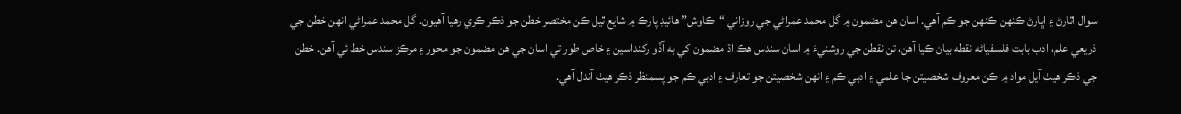سوال اٿارڻ ۽ اڀارڻ ڪنهن ڪنهن جو ڪم آهي. اسان هن مضمون ۾ گل محمد عمراڻي جي روزاني “ڪاوش” هائيڊ پارڪ ۾ شايع ٿيل ڪن مختصر خطن جو ذڪر ڪري رهيا آهيون. گل محمد عمراڻي انهن خطن جي ذريعي علم، ادب بابت فلسفياڻه نقطه بيان ڪيا آهن، تن نقطن جي روشنيءَ ۾ اسان سندس هڪ اڌ مضمون کي به آڏو رکنداسين ۽ خاص طور تي اسان جي هن مضمون جو محور ۽ مرڪز سندس خط ئي آهن. خطن جي ذڪر هيٺ آيل مواد ۾ ڪن معروف شخصيتن جا علمي ۽ ادبي ڪم ۽ انهن شخصيتن جو تعارف ۽ ادبي ڪم جو پسمنظر ذڪر هيٺ آندل آهي.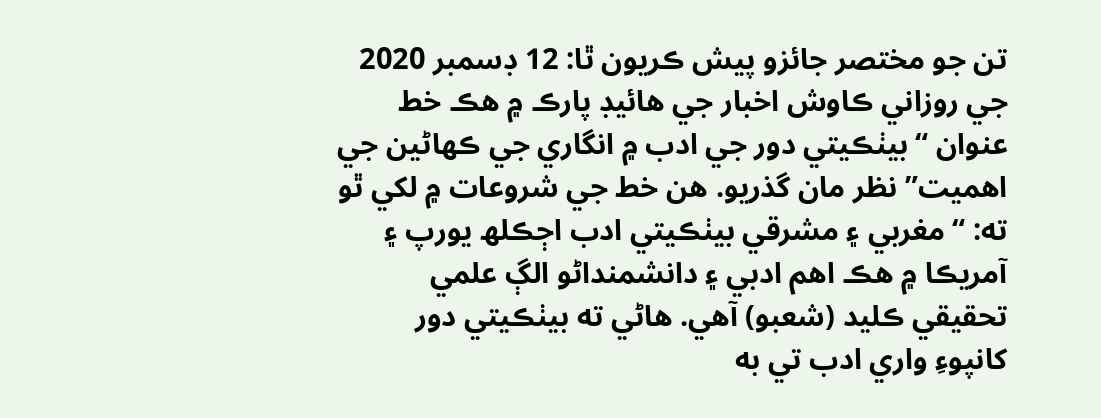تن جو مختصر جائزو پيش ڪريون ٿا: 12 ڊسمبر 2020 جي روزاني ڪاوش اخبار جي هائيڊ پارڪ ۾ هڪ خط عنوان “بيٺڪيتي دور جي ادب ۾ انگاري جي ڪهاڻين جي اهميت” نظر مان گذريو. هن خط جي شروعات ۾ لکي ٿو ته: “مغربي ۽ مشرقي بيٺڪيتي ادب اڄڪلھ يورپ ۽ آمريڪا ۾ هڪ اهم ادبي ۽ دانشمنداڻو الڳ علمي تحقيقي ڪليد (شعبو) آهي. هاڻي ته بيٺڪيتي دور کانپوءِ واري ادب تي به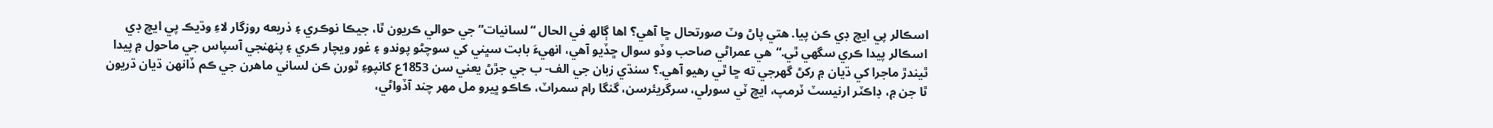اسڪالر پي ايڇ ڊي ڪن پيا. هتي پاڻ وٽ صورتحال ڇا آهي؟ اها ڳالھ في الحال “لسانيات” جي حوالي ڪريون ٿا، جيڪا نوڪري ۽ ذريعه روزگار لاءِ وڌيڪ پي ايڇ ڊي اسڪالر پيدا ڪري سگهي ٿي.“هي عمراڻي صاحب وڏو سوال ڇڏيو آهي، انهيءَ بابت سڀني کي سوچڻو پوندو ۽ غور ويچار ڪري ۽ پنهنجي آسپاس جي ماحول ۾ پيدا ٿيندڙ ماجرا کي ڌيان ۾ رکڻ گهرجي ته ڇا ٿي رهيو آهي.؟ سنڌي زبان جي الف- ب جي جڙڻ يعني سن 1853ع کانپوءِ ٿورن ڪن لساني ماهرن جي ڪم ڏانهن ڌيان ڌريون ٿا جن ۾، ڊاڪٽر ارنيسٽ ٽرمپ، ايڇ ٽي سورلي، سرگريئرسن، گنگا رام سمراٽ، ڪاڪو ڀيرو مل مهر چند آڏواڻي،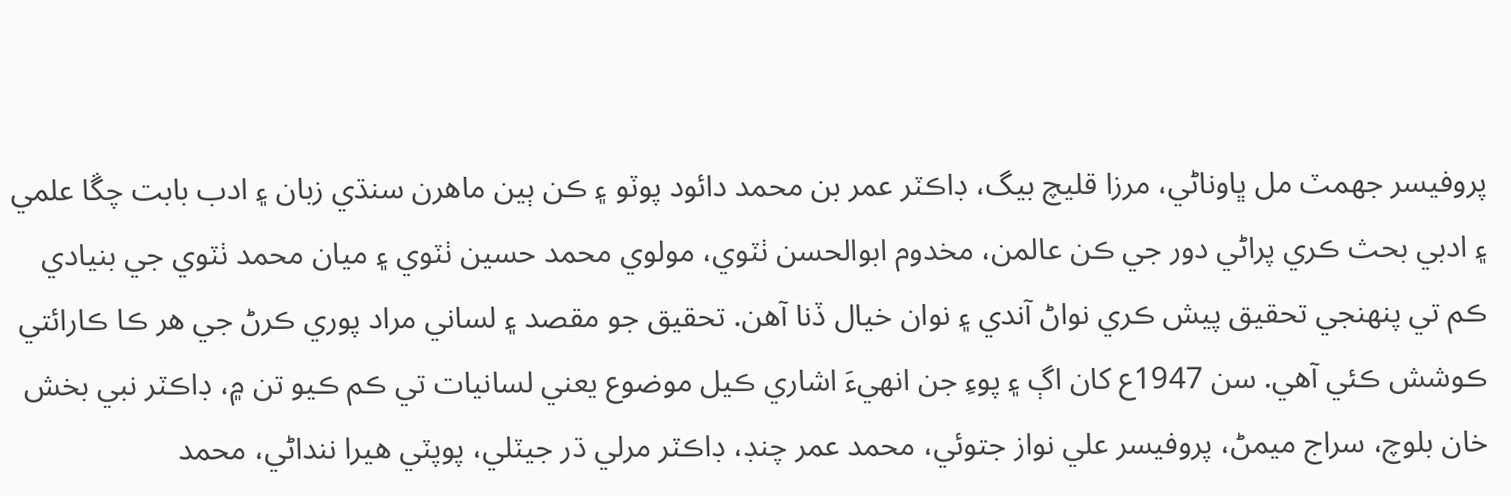پروفيسر جهمٽ مل ڀاوناڻي، مرزا قليچ بيگ، ڊاڪٽر عمر بن محمد دائود پوٽو ۽ ڪن ٻين ماهرن سنڌي زبان ۽ ادب بابت چڱا علمي ۽ ادبي بحث ڪري پراڻي دور جي ڪن عالمن، مخدوم ابوالحسن ٺٽوي، مولوي محمد حسين ٺٽوي ۽ ميان محمد ٺٽوي جي بنيادي ڪم تي پنهنجي تحقيق پيش ڪري نواڻ آندي ۽ نوان خيال ڏنا آهن. تحقيق جو مقصد ۽ لساني مراد پوري ڪرڻ جي هر ڪا ڪارائتي ڪوشش ڪئي آهي. سن 1947ع کان اڳ ۽ پوءِ جن انهيءَ اشاري ڪيل موضوع يعني لسانيات تي ڪم ڪيو تن ۾، ڊاڪٽر نبي بخش خان بلوچ، سراج ميمڻ، پروفيسر علي نواز جتوئي، محمد عمر چنڊ، ڊاڪٽر مرلي ڌر جيٽلي، پوپٽي هيرا ننداڻي، محمد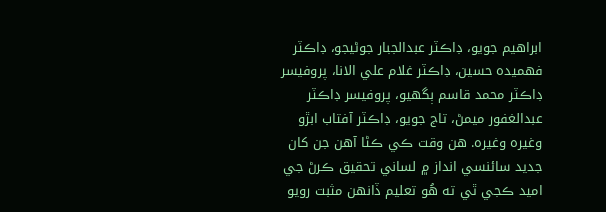ابراهيم جويو، ڊاڪٽر عبدالجبار جوڻيجو، ڊاڪٽر فهميده حسين، ڊاڪٽر غلام علي الانا، پروفيسر ڊاڪٽر محمد قاسم ٻگهيو، پروفيسر ڊاڪٽر عبدالغفور ميمڻ، تاج جويو، ڊاڪٽر آفتاب ابڙو وغيره وغيره. هن وقت ڪي ڪڻا آهن جن کان جديد سائنسي انداز ۾ لساني تحقيق ڪرڻ جي اميد ڪجي ٿي ته هُو تعليم ڏانهن مثبت رويو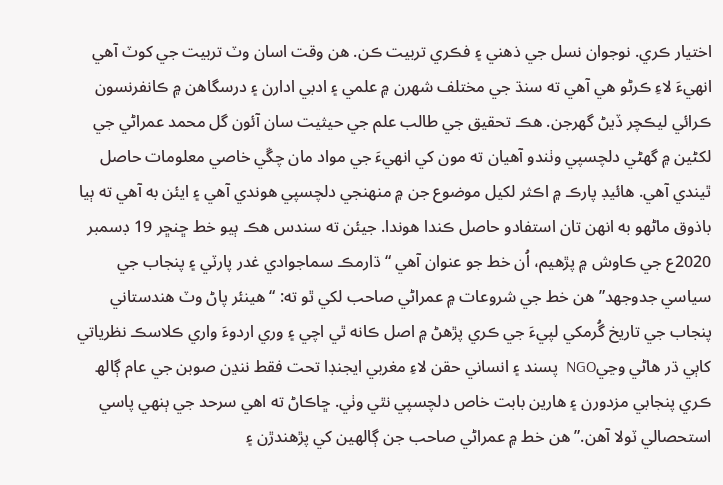اختيار ڪري. نوجوان نسل جي ذهني ۽ فڪري تربيت ڪن. هن وقت اسان وٽ تربيت جي کوٽ آهي انهيءَ لاءِ ڪرڻو هي آهي ته سنڌ جي مختلف شهرن ۾ علمي ۽ ادبي ادارن ۽ درسگاهن ۾ ڪانفرنسون ڪرائي ليڪچر ڏيڻ گهرجن. هڪ تحقيق جي طالب علم جي حيثيت سان آئون گل محمد عمراڻي جي لکڻين ۾ گهڻي دلچسپي وٺندو آهيان ته مون کي انهيءَ جي مواد مان چڱي خاصي معلومات حاصل ٿيندي آهي. هائيڊ پارڪ ۾ اڪثر لکيل موضوع جن ۾ منهنجي دلچسپي هوندي آهي ۽ ايئن به آهي ته ٻيا باذوق ماڻهو به انهن تان استفادو حاصل ڪندا هوندا. جيئن ته سندس هڪ ٻيو خط ڇنڇر 19 ڊسمبر 2020ع جي ڪاوش ۾ پڙهيم، اُن خط جو عنوان آهي “ڌارمڪ سماجوادي غدر پارٽي ۽ پنجاب جي سياسي جدوجهد” هن خط جي شروعات ۾ عمراڻي صاحب لکي ٿو ته: “هينئر پاڻ وٽ هندستاني پنجاب جي تاريخ گُرمکي لپيءَ جي ڪري پڙهڻ ۾ اصل ڪانه ٿي اچي ۽ وري اردوءَ واري ڪلاسڪ نظرياتي کاٻي ڌر هاڻي وڃيNGO  پسند ۽ انساني حقن لاءِ مغربي ايجنڊا تحت فقط ننڍن صوبن جي عام ڳالھ ڪري پنجابي مزدورن ۽ هارين بابت خاص دلچسپي نٿي وٺي. ڇاڪاڻ ته اهي سرحد جي ٻنهي پاسي استحصالي ٽولا آهن.” هن خط ۾ عمراڻي صاحب جن ڳالهين کي پڙهندڙن ۽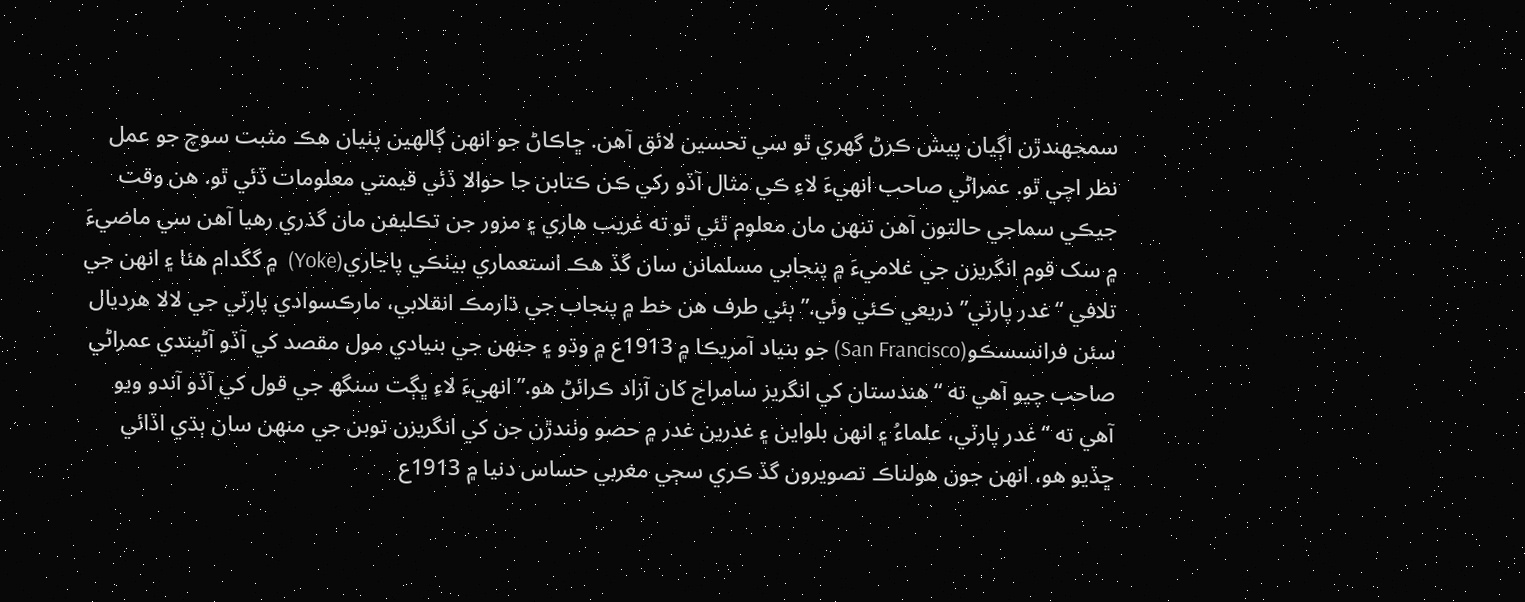سمجهندڙن اڳيان پيش ڪرڻ گهري ٿو سي تحسين لائق آهن. ڇاڪاڻ جو انهن ڳالهين پٺيان هڪ مثبت سوچ جو عمل نظر اچي ٿو. عمراڻي صاحب انهيءَ لاءِ ڪي مثال آڏو رکي ڪن ڪتابن جا حوالا ڏئي قيمتي معلومات ڏئي ٿو. هن وقت جيڪي سماجي حالتون آهن تنهن مان معلوم ٿئي ٿو ته غريب هاري ۽ مزور جن تڪليفن مان گذري رهيا آهن سي ماضيءَ ۾ سک قوم انگريزن جي غلاميءَ ۾ پنجابي مسلمانن سان گڏ هڪ استعماري بيٺڪي پاڃاري(Yoke)  ۾ گگدام هئا ۽ انهن جي تلافي “غدر پارٽي” ذريعي ڪئي وئي.” ٻئي طرف هن خط ۾ پنجاب جي ڌارمڪ انقلابي، مارڪسوادي پارٽي جي لالا هرديال سئن فرانسسڪو(San Francisco) جو بنياد آمريڪا ۾ 1913ع ۾ وڌو ۽ جنهن جي بنيادي مول مقصد کي آڏو آڻيندي عمراڻي صاحب چيو آهي ته “هندستان کي انگريز سامراج کان آزاد ڪرائڻ هو.” انهيءَ لاءِ ڀڳت سنگھ جي قول کي آڏو آندو ويو آهي ته “غدر پارٽي، علماءُ ۽ انهن بلواين ۽ غدرين غدر ۾ حصو وٺندڙن جن کي انگريزن توبن جي منهن سان ٻڌي اڏائي ڇڏيو هو، انهن جون هولناڪ تصويرون گڏ ڪري سڄي مغربي حساس دنيا ۾ 1913ع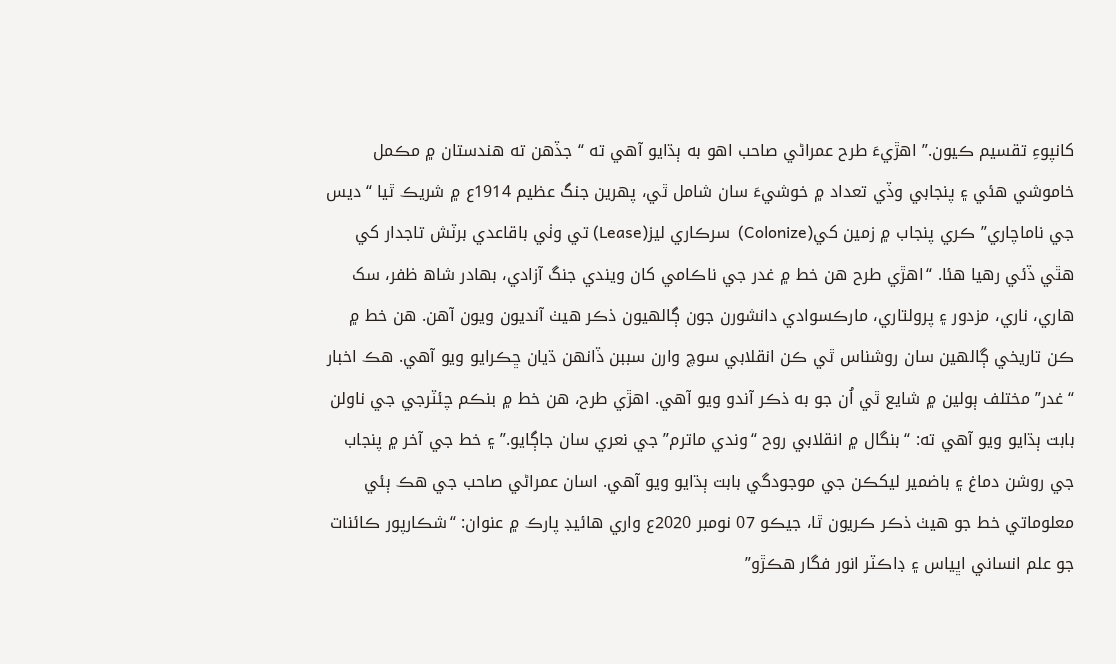کانپوءِ تقسيم ڪيون.” اهڙيءَ طرح عمراڻي صاحب اهو به ٻڌايو آهي ته “جڏهن ته هندستان ۾ مڪمل خاموشي هئي ۽ پنجابي وڏي تعداد ۾ خوشيءَ سان شامل ٿي، پهرين جنگ عظيم 1914ع ۾ شريڪ ٿيا “ديس جي ناماچاري” ڪري پنجاب ۾ زمين کي(Colonize)  سرڪاري ليز(Lease) تي وٺي باقاعدي برٽش تاجدار کي هٿي ڏئي رهيا هئا. “اهڙي طرح هن خط ۾ غدر جي ناڪامي کان ويندي جنگ آزادي، بهادر شاھ ظفر، سک هاري، ناري، مزدور ۽ پرولتاري، مارڪسوادي دانشورن جون ڳالهيون ذڪر هيٺ آنديون ويون آهن. هن خط ۾ ڪن تاريخي ڳالهين سان روشناس ٿي ڪن انقلابي سوچ وارن سببن ڏانهن ڌيان ڇڪرايو ويو آهي. هڪ اخبار “غدر” مختلف ٻولين ۾ شايع ٿي اُن جو به ذڪر آندو ويو آهي. اهڙي طرح، هن خط ۾ بنڪم چئٽرجي جي ناولن بابت ٻڌايو ويو آهي ته: “بنگال ۾ انقلابي روح “وندي ماترم” جي نعري سان جاڳايو.” ۽ خط جي آخر ۾ پنجاب جي روشن دماغ ۽ باضمير ليکڪن جي موجودگي بابت ٻڌايو ويو آهي. اسان عمراڻي صاحب جي هڪ ٻئي معلوماتي خط جو هيٺ ذڪر ڪريون ٿا، جيڪو 07 نومبر 2020ع واري هائيڊ پارڪ ۾ عنوان: “شڪارپور ڪائنات جو علم انساني اڀياس ۽ ڊاڪٽر انور فگار هڪڙو”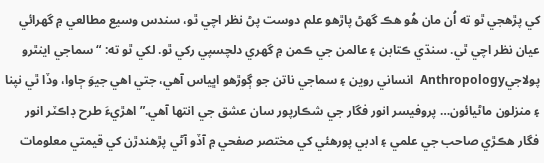کي پڙهجي ٿو ته اُن مان هُو هڪ گهڻ پاڙهو علم دوست پڻ نظر اچي ٿو، سندس وسيع مطالعي ۾ گهرائي عيان نظر اچي ٿي. سنڌي ڪتابن ۽ عالمن جي ڪمن ۾ گهري دلچسپي رکي ٿو. لکي ٿو ته: “سماجي اينٿرو پولاجيAnthropology  انساني روين ۽ سماجي ناتن جو ڳوڙهو اڀياس آهي، جتي اهي جيوَ ڄاوا، وڏا ٿي نپنا ۽ منزلون ماڻيائون… پروفيسر انور فگار جي شڪارپور سان عشق جي انتها آهي.” اهڙيءَ طرح ڊاڪٽر انور فگار هڪڙي صاحب جي علمي ۽ ادبي پورهئي کي مختصر صفحي ۾ آڏو آڻي پڙهندڙن کي قيمتي معلومات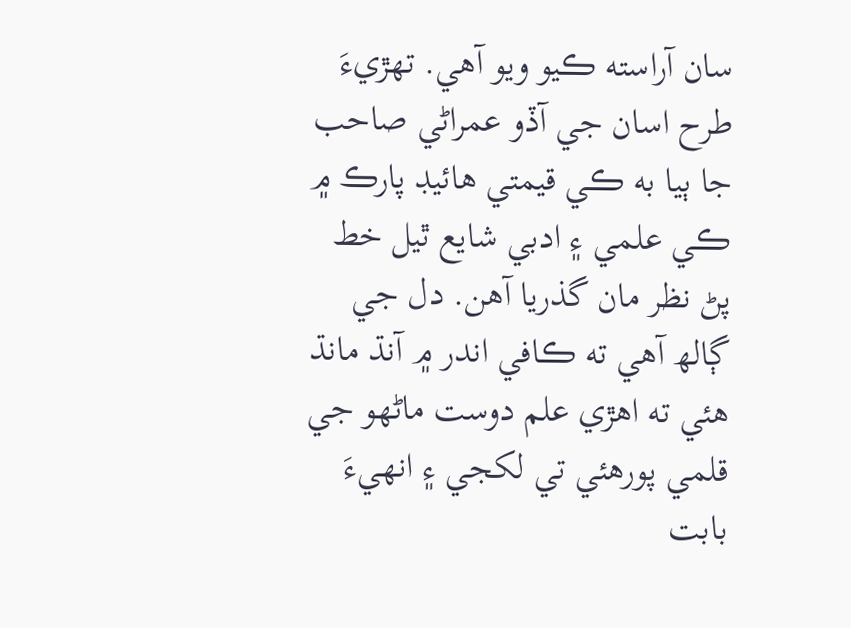سان آراسته ڪيو ويو آهي. تهڙيءَ طرح اسان جي آڏو عمراڻي صاحب جا ٻيا به ڪي قيمتي هائيڊ پارڪ ۾ ڪي علمي ۽ ادبي شايع ٿيل خط پڻ نظر مان گذريا آهن. دل جي ڳالھ آهي ته ڪافي اندر ۾ آنڌ مانڌ هئي ته اهڙي علم دوست ماڻهو جي قلمي پورهئي تي لکجي ۽ انهيءَ بابت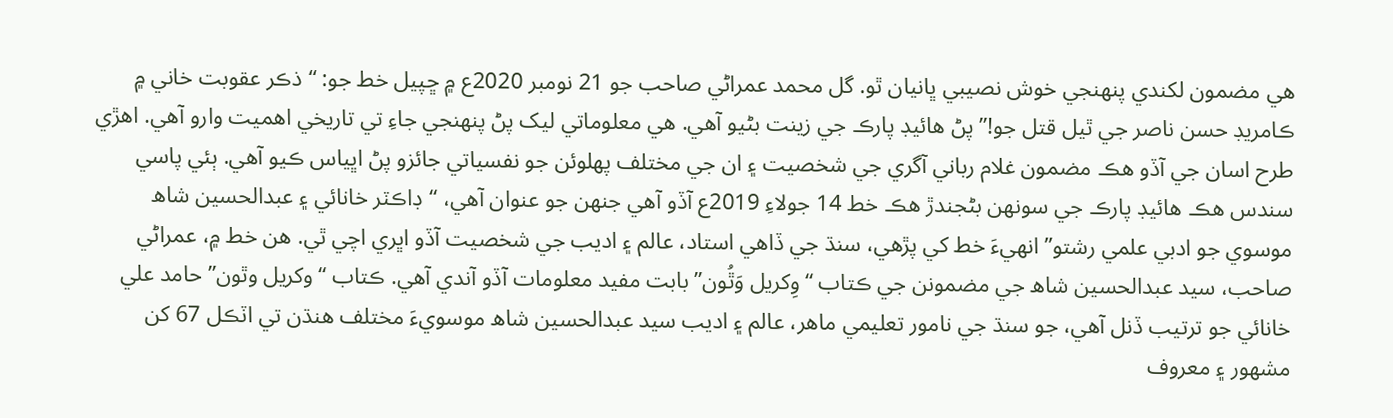هي مضمون لکندي پنهنجي خوش نصيبي ڀانيان ٿو. گل محمد عمراڻي صاحب جو 21 نومبر 2020ع ۾ ڇپيل خط جو: “ذڪر عقوبت خاني ۾ ڪامريڊ حسن ناصر جي ٿيل قتل جو!” پڻ هائيڊ پارڪ جي زينت بڻيو آهي. هي معلوماتي ليک پڻ پنهنجي جاءِ تي تاريخي اهميت وارو آهي. اهڙي طرح اسان جي آڏو هڪ مضمون غلام رباني آگري جي شخصيت ۽ ان جي مختلف پهلوئن جو نفسياتي جائزو پڻ اڀياس ڪيو آهي. ٻئي پاسي سندس هڪ هائيڊ پارڪ جي سونهن بڻجندڙ هڪ خط 14 جولاءِ 2019ع آڏو آهي جنهن جو عنوان آهي، “ڊاڪٽر خانائي ۽ عبدالحسين شاھ موسوي جو ادبي علمي رشتو” انهيءَ خط کي پڙهي، سنڌ جي ڏاهي استاد، عالم ۽ اديب جي شخصيت آڏو اڀري اچي ٿي. هن خط ۾، عمراڻي صاحب، سيد عبدالحسين شاھ جي مضمونن جي ڪتاب “وِکريل وَٿُون” بابت مفيد معلومات آڏو آندي آهي. ڪتاب “وکريل وٿون” حامد علي خانائي جو ترتيب ڏنل آهي، جو سنڌ جي نامور تعليمي ماهر، عالم ۽ اديب سيد عبدالحسين شاھ موسويءَ مختلف هنڌن تي اٽڪل 67 کن مشهور ۽ معروف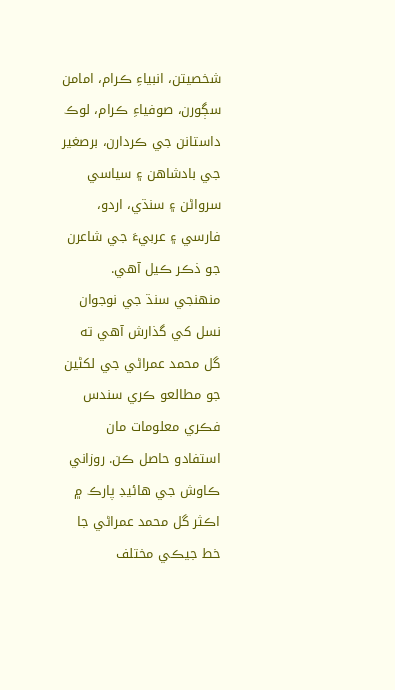شخصيتن، انبياءِ ڪرام، امامن سڳورن، صوفياءِ ڪرام، لوڪ داستانن جي ڪردارن، برصغير جي بادشاهن ۽ سياسي سرواڻن ۽ سنڌي، اردو، فارسي ۽ عربيءَ جي شاعرن جو ذڪر ڪيل آهي. منهنجي سنڌ جي نوجوان نسل کي گذارش آهي ته گل محمد عمراڻي جي لکڻين جو مطالعو ڪري سندس فڪري معلومات مان استفادو حاصل ڪن. روزاني ڪاوش جي هائيڊ پارڪ ۾ اڪثر گل محمد عمراڻي جا خط جيڪي مختلف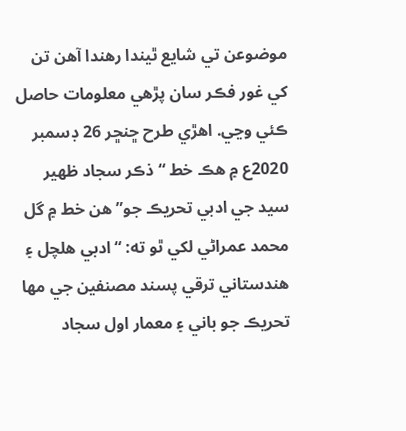موضوعن تي شايع ٿيندا رهندا آهن تن کي غور فڪر سان پڙهي معلومات حاصل ڪئي وڃي. اهڙي طرح ڇنڇر 26 ڊسمبر 2020ع ۾ هڪ خط “ذڪر سجاد ظهير سيد جي ادبي تحريڪ جو” هن خط ۾ گل محمد عمراڻي لکي ٿو ته: “ادبي هلچل ۽ هندستاني ترقي پسند مصنفين جي مها تحريڪ جو باني ۽ معمار اول سجاد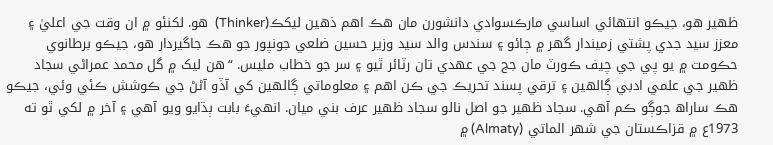ظهير هو، جيڪو انتهائي اساسي مارڪسوادي دانشورن مان هڪ اهم ذهين ليکڪ(Thinker)  هو. لکنئو ۾ ان وقت جي اعليٰ ۽ معزز سيد جدي پشتي زميندار گهر ۾ ڄائو ۽ سندس والد سيد وزير حسين ضلعي جونپور جو هڪ جاگيردار هو، جيڪو برطانوي حڪومت ۾ يو پي جي چيف ڪورٽ مان جج جي عهدي تان رٽائر ٿيو ۽ سر جو خطاب مليس. “هن ليک ۾ گل محمد عمراڻي سجاد ظهير جي علمي ادبي ڳالهين ۽ ترقي پسند تحريڪ جي ڪن اهم ۽ معلوماتي ڳالهين کي آڏو آڻڻ جي ڪوشش ڪئي وئي، جيڪو هڪ ساراھ جوڳو ڪم آهي. سجاد ظهير جو اصل نالو سجاد ظهير عرف بني ميان. انهيءَ بابت ٻڌايو ويو آهي ۽ آخر ۾ لکي ٿو ته 1973ع ۾ قزاڪستان جي شهر الماتي (Almaty) ۾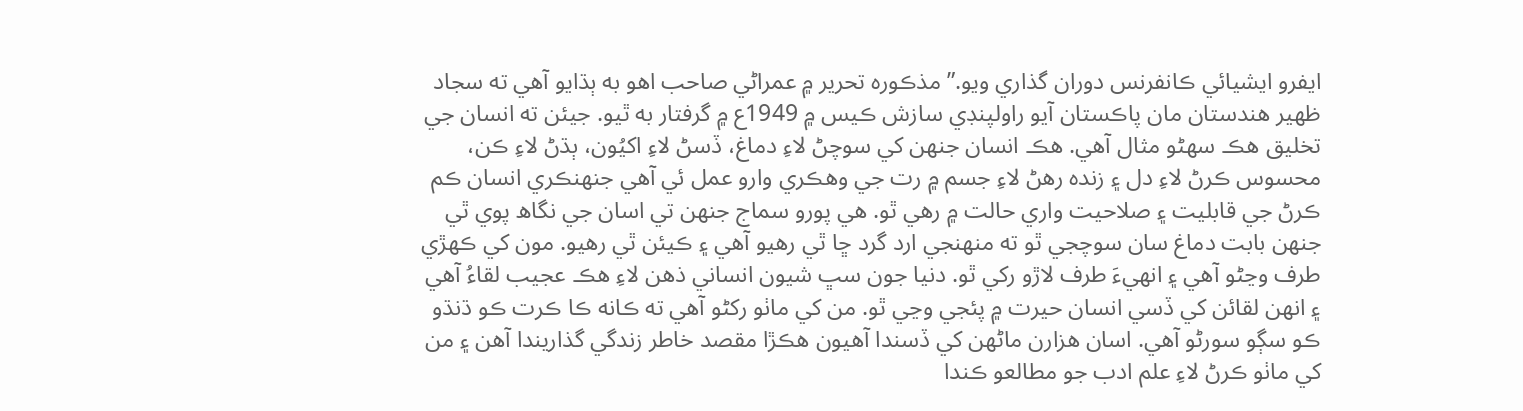ايفرو ايشيائي ڪانفرنس دوران گذاري ويو.” مذڪوره تحرير ۾ عمراڻي صاحب اهو به ٻڌايو آهي ته سجاد ظهير هندستان مان پاڪستان آيو راولپنڊي سازش ڪيس ۾ 1949ع ۾ گرفتار به ٿيو. جيئن ته انسان جي تخليق هڪ سهڻو مثال آهي. هڪ انسان جنهن کي سوچڻ لاءِ دماغ، ڏسڻ لاءِ اکيُون، ٻڌڻ لاءِ ڪن، محسوس ڪرڻ لاءِ دل ۽ زنده رهڻ لاءِ جسم ۾ رت جي وهڪري وارو عمل ئي آهي جنهنڪري انسان ڪم ڪرڻ جي قابليت ۽ صلاحيت واري حالت ۾ رهي ٿو. هي پورو سماج جنهن تي اسان جي نگاھ پوي ٿي جنهن بابت دماغ سان سوچجي ٿو ته منهنجي ارد گرد ڇا ٿي رهيو آهي ۽ ڪيئن ٿي رهيو. مون کي ڪهڙي طرف وڃڻو آهي ۽ انهيءَ طرف لاڙو رکي ٿو. دنيا جون سڀ شيون انساني ذهن لاءِ هڪ عجيب لقاءُ آهي ۽ انهن لقائن کي ڏسي انسان حيرت ۾ پئجي وڃي ٿو. من کي ماٺو رکڻو آهي ته ڪانه ڪا ڪرت ڪو ڌنڌو ڪو سڳو سورڻو آهي. اسان هزارن ماڻهن کي ڏسندا آهيون هڪڙا مقصد خاطر زندگي گذاريندا آهن ۽ من کي ماٺو ڪرڻ لاءِ علم ادب جو مطالعو ڪندا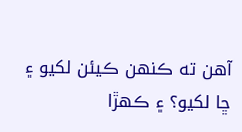آهن ته ڪنهن ڪيئن لکيو ۽ ڇا لکيو؟ ۽ ڪهڙا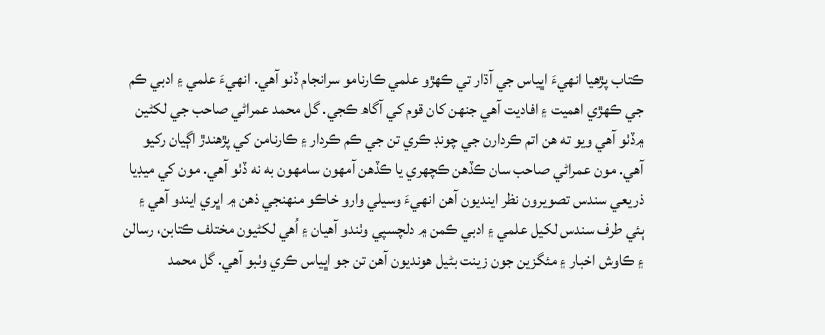ڪتاب پڙهيا انهيءَ اڀياس جي آڌار تي ڪهڙو علمي ڪارنامو سرانجام ڏنو آهي. انهيءَ علمي ۽ ادبي ڪم جي ڪهڙي اهميت ۽ افاديت آهي جنهن کان قوم کي آگاھ ڪجي. گل محمد عمراڻي صاحب جي لکڻين ۾ڏٺو آهي ويو ته هن اتم ڪردارن جي چونڊ ڪري تن جي ڪم ڪردار ۽ ڪارنامن کي پڙهندڙ اڳيان رکيو آهي. مون عمراڻي صاحب سان ڪڏهن ڪچهري يا ڪڏهن آمهون سامهون به نه ڏٺو آهي. مون کي ميڊيا ذريعي سندس تصويرون نظر اينديون آهن انهيءَ وسيلي وارو خاڪو منهنجي ذهن ۾ اڀري ايندو آهي ۽ ٻئي طرف سندس لکيل علمي ۽ ادبي ڪمن ۾ دلچسپي وٺندو آهيان ۽ اُهي لکڻيون مختلف ڪتابن، رسالن ۽ ڪاوش اخبار ۽ مئگزين جون زينت بڻيل هونديون آهن تن جو اڀياس ڪري وٺبو آهي. گل محمد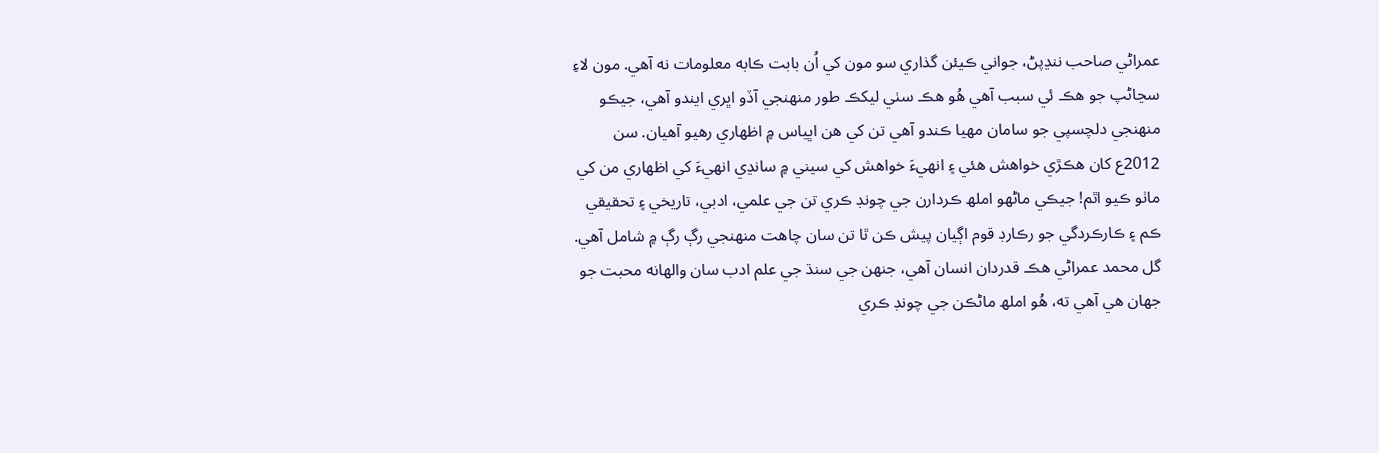عمراڻي صاحب ننڍپڻ، جواني ڪيئن گذاري سو مون کي اُن بابت ڪابه معلومات نه آهي. مون لاءِ سڃاڻپ جو هڪ ئي سبب آهي هُو هڪ سٺي ليکڪ طور منهنجي آڏو اڀري ايندو آهي، جيڪو منهنجي دلچسپي جو سامان مهيا ڪندو آهي تن کي هن اڀياس ۾ اظهاري رهيو آهيان. سن 2012ع کان هڪڙي خواهش هئي ۽ انهيءَ خواهش کي سيني ۾ سانڍي انهيءَ کي اظهاري من کي ماٺو ڪيو اٿم! جيڪي ماڻهو املھ ڪردارن جي چونڊ ڪري تن جي علمي، ادبي، تاريخي ۽ تحقيقي ڪم ۽ ڪارڪردگي جو رڪارڊ قوم اڳيان پيش ڪن ٿا تن سان چاهت منهنجي رڳ رڳ ۾ شامل آهي. گل محمد عمراڻي هڪ قدردان انسان آهي، جنهن جي سنڌ جي علم ادب سان والهانه محبت جو جهان هي آهي ته، هُو املھ ماڻڪن جي چونڊ ڪري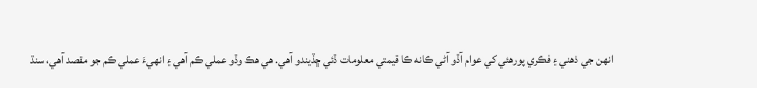انهن جي ذهني ۽ فڪري پورهئي کي عوام آڏو آڻي ڪانه ڪا قيمتي معلومات ڏئي ڇڏيندو آهي. هي هڪ وڏو عملي ڪم آهي ۽ انهيءَ عملي ڪم جو مقصد آهي، سنڌ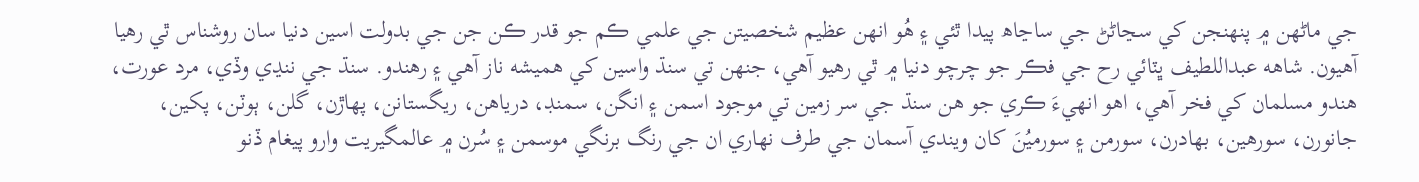جي ماڻهن ۾ پنهنجن کي سڃاڻڻ جي ساڃاھ پيدا ٿئي ۽ هُو انهن عظيم شخصيتن جي علمي ڪم جو قدر ڪن جن جي بدولت اسين دنيا سان روشناس ٿي رهيا آهيون. شاهه عبداللطيف ڀٽائي رح جي فڪر جو چرچو دنيا ۾ ٿي رهيو آهي، جنهن تي سنڌ واسين کي هميشه ناز آهي ۽ رهندو. سنڌ جي ننڍي وڏي، مرد عورت، هندو مسلمان کي فخر آهي، اهو انهيءَ ڪري جو هن سنڌ جي سر زمين تي موجود اسمن ۽ انگن، سمنڊ، درياهن، ريگستانن، پهاڙن، گلن، ٻوٽن، پکين، جانورن، سورهين، بهادرن، سورمن ۽ سورميُنَ کان ويندي آسمان جي طرف نهاري ان جي رنگ برنگي موسمن ۽ سُرن ۾ عالمگيريت وارو پيغام ڏنو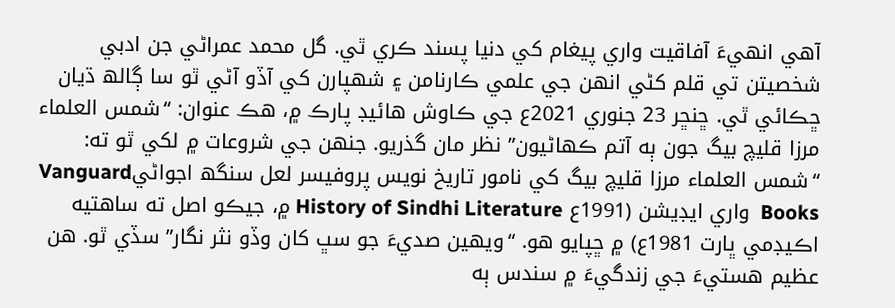آهي انهيءَ آفاقيت واري پيغام کي دنيا پسند ڪري ٿي. گل محمد عمراڻي جن ادبي شخصيتن تي قلم کڻي انهن جي علمي ڪارنامن ۽ شهپارن کي آڏو آڻي ٿو سا ڳالھ ڌيان ڇڪائي ٿي. ڇنڇر 23 جنوري 2021ع جي ڪاوش هائيڊ پارڪ ۾، هڪ عنوان: “شمس العلماء مرزا قليچ بيگ جون ٻه آتم ڪهاڻيون” نظر مان گذريو. جنهن جي شروعات ۾ لکي ٿو ته: “شمس العلماء مرزا قليچ بيگ کي نامور تاريخ نويس پروفيسر لعل سنگھ اجواڻيVanguard Books  واري ايڊيشن (1991ع History of Sindhi Literature ۾، جيڪو اصل ته ساهتيه اڪيڊمي ڀارت 1981ع) ۾ ڇپايو هو. “ويهين صديءَ جو سڀ کان وڏو نثر نگار” سڏي ٿو. هن عظيم هستيءَ جي زندگيءَ ۾ سندس ٻه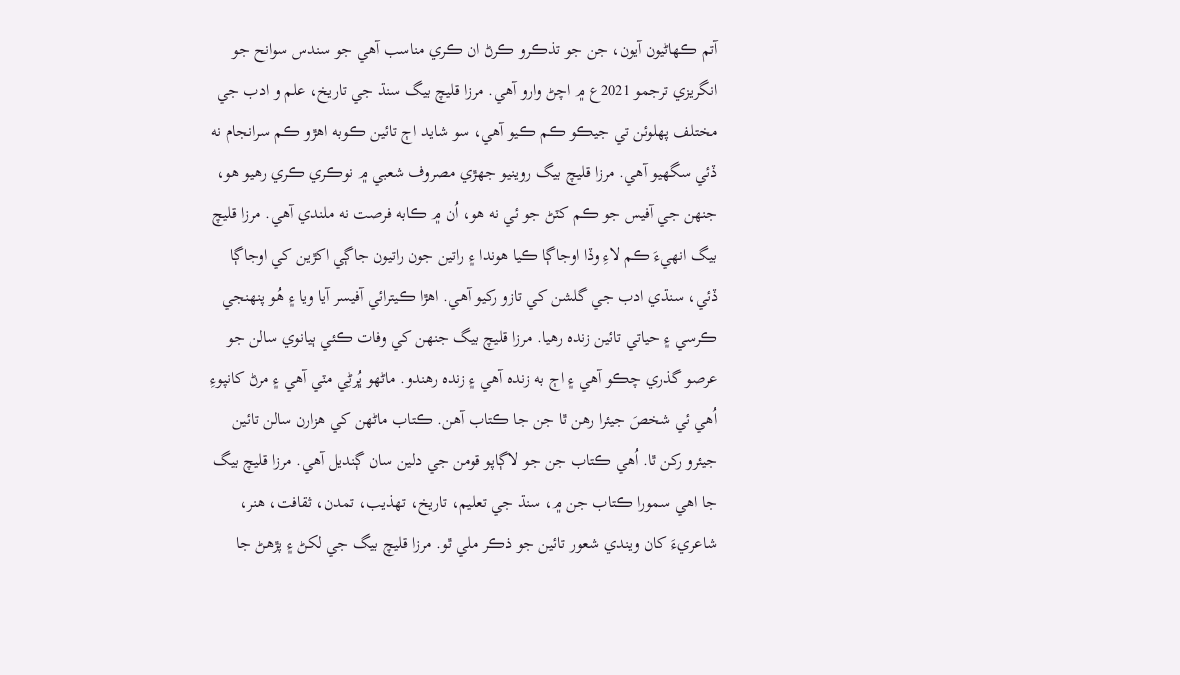آتم ڪهاڻيون آيون، جن جو تذڪرو ڪرڻ ان ڪري مناسب آهي جو سندس سوانح جو انگريزي ترجمو 2021ع ۾ اچڻ وارو آهي. مرزا قليچ بيگ سنڌ جي تاريخ، علم و ادب جي مختلف پهلوئن تي جيڪو ڪم ڪيو آهي، سو شايد اڄ تائين ڪوبه اهڙو ڪم سرانجام نه ڏئي سگهيو آهي. مرزا قليچ بيگ روينيو جهڙي مصروف شعبي ۾ نوڪري ڪري رهيو هو، جنهن جي آفيس جو ڪم کٽڻ جو ئي نه هو، اُن ۾ ڪابه فرصت نه ملندي آهي. مرزا قليچ بيگ انهيءَ ڪم لاءِ وڏا اوجاڳا ڪيا هوندا ۽ راتين جون راتيون جاڳي اکڙين کي اوجاڳا ڏئي، سنڌي ادب جي گلشن کي تازو رکيو آهي. اهڙا ڪيترائي آفيسر آيا ويا ۽ هُو پنهنجي ڪرسي ۽ حياتي تائين زنده رهيا. مرزا قليچ بيگ جنهن کي وفات ڪئي ٻيانوي سالن جو عرصو گذري چڪو آهي ۽ اڄ به زنده آهي ۽ زنده رهندو. ماڻهو ڀُرڻِي مٽي آهي ۽ مرڻ کانپوءِ اُهي ئي شخصَ جيئرا رهن ٿا جن جا ڪتاب آهن. ڪتاب ماڻهن کي هزارن سالن تائين جيئرو رکن ٿا. اُهي ڪتاب جن جو لاڳاپو قومن جي دلين سان ڳنديل آهي. مرزا قليچ بيگ جا اهي سمورا ڪتاب جن ۾، سنڌ جي تعليم، تاريخ، تهذيب، تمدن، ثقافت، هنر، شاعريءَ کان ويندي شعور تائين جو ذڪر ملي ٿو. مرزا قليچ بيگ جي لکڻ ۽ پڙهڻ جا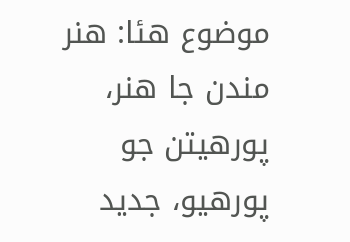موضوع هئا: هنر مندن جا هنر، پورهيتن جو پورهيو، جديد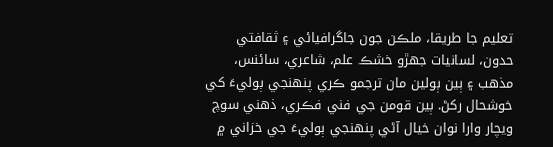تعليم جا طريقا، ملڪن جون جاگرافيائي ۽ ثقافتي حدون، لسانيات جهڙو خشڪ علم، شاعري، سائنس، مذهب ۽ ٻين ٻولين مان ترجمو ڪري پنهنجي ٻوليءَ کي خوشحال رکڻ. ٻين قومن جي فني فڪري، ذهني سوچ ويچار وارا نوان خيال آڻي پنهنجي ٻوليءَ جي خزاني ۾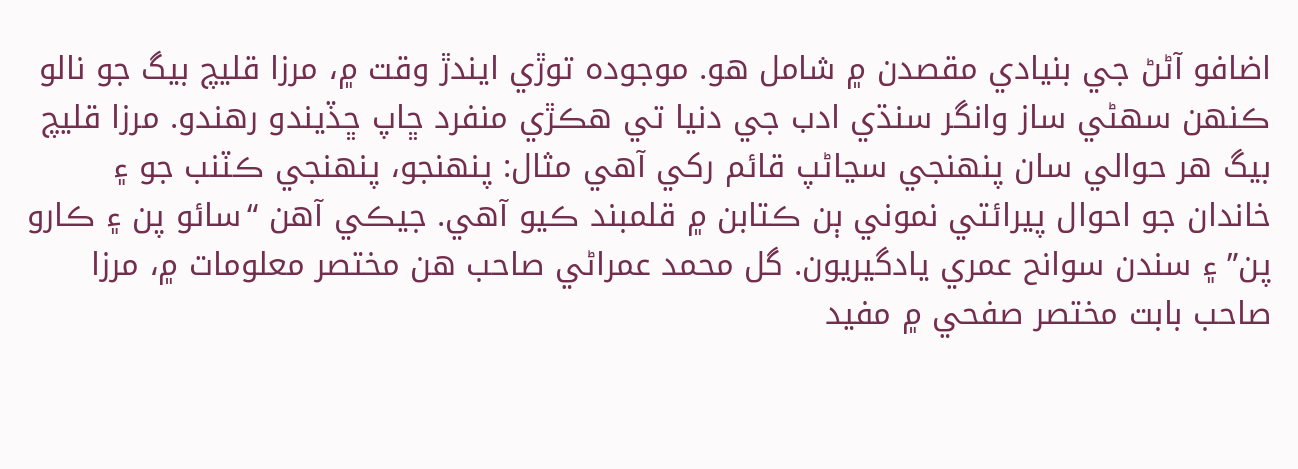اضافو آڻڻ جي بنيادي مقصدن ۾ شامل هو. موجوده توڙي ايندڙ وقت ۾، مرزا قليچ بيگ جو نالو ڪنهن سهڻي ساز وانگر سنڌي ادب جي دنيا تي هڪڙي منفرد ڇاپ ڇڏيندو رهندو. مرزا قليچ بيگ هر حوالي سان پنهنجي سڃاڻپ قائم رکي آهي مثال: پنهنجو، پنهنجي ڪٽنب جو ۽ خاندان جو احوال پيرائتي نموني ٻن ڪتابن ۾ قلمبند ڪيو آهي. جيڪي آهن “سائو پن ۽ ڪارو پن” ۽ سندن سوانح عمري يادگيريون. گل محمد عمراڻي صاحب هن مختصر معلومات ۾، مرزا صاحب بابت مختصر صفحي ۾ مفيد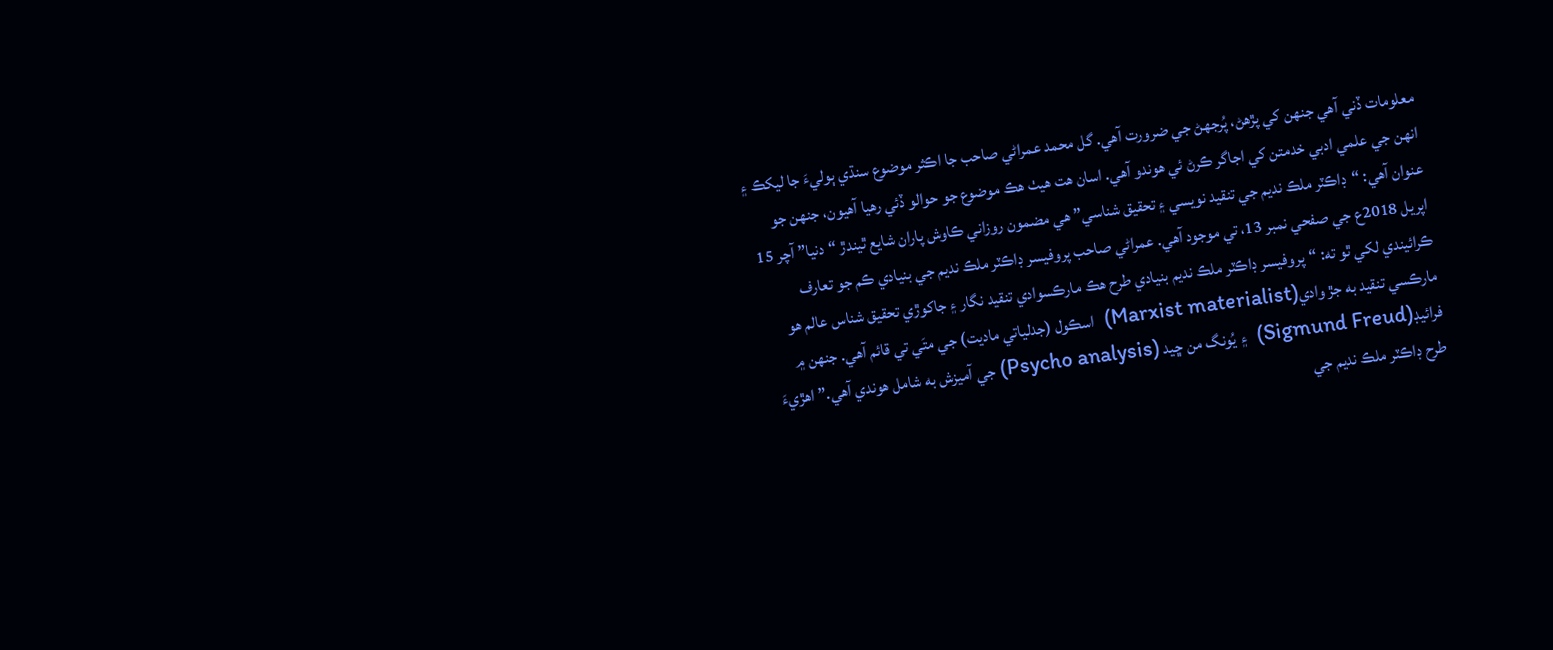معلومات ڏني آهي جنهن کي پڙهڻ، پُرجهڻ جي ضرورت آهي. گل محمد عمراڻي صاحب جا اڪثر موضوع سنڌي ٻوليءَ جا ليکڪ ۽ انهن جي علمي ادبي خدمتن کي اجاگر ڪرڻ ئي هوندو آهي. اسان هت هيٺ هڪ موضوع جو حوالو ڏئي رهيا آهيون، جنهن جو عنوان آهي: “ڊاڪٽر ملڪ نديم جي تنقيد نويسي ۽ تحقيق شناسي” هي مضمون روزاني ڪاوش پاران شايع ٿيندڙ “دنيا” آچر 15 اپريل 2018ع جي صفحي نمبر 13، تي موجود آهي. عمراڻي صاحب پروفيسر ڊاڪٽر ملڪ نديم جي بنيادي ڪم جو تعارف ڪرائيندي لکي ٿو ته: “پروفيسر ڊاڪٽر ملڪ نديم بنيادي طرح هڪ مارڪسوادي تنقيد نگار ۽ جاکوڙي تحقيق شناس عالم هو مارڪسي تنقيد به جڙ وادي(Marxist materialist)  اسڪول (جدلياتي ماديت) جي متَي تي قائم آهي. جنهن ۾ فرائيڊ(Sigmund Freud)  ۽ يُونگ من ڇيد (Psycho analysis) جي آميزش به شامل هوندي آهي.” اهڙيءَ طرح ڊاڪٽر ملڪ نديم جي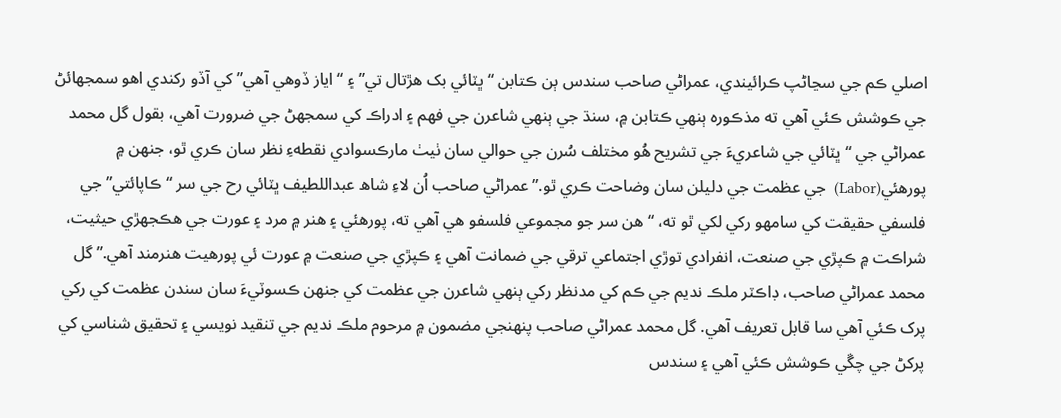اصلي ڪم جي سڃاڻپ ڪرائيندي، عمراڻي صاحب سندس ٻن ڪتابن “ڀٽائي بک هڙتال تي” ۽ “اياز ڏوهي آهي” کي آڏو رکندي اهو سمجهائڻ جي ڪوشش ڪئي آهي ته مذڪوره ٻنهي ڪتابن ۾، سنڌ جي ٻنهي شاعرن جي فهم ۽ ادراڪ کي سمجهڻ جي ضرورت آهي، بقول گل محمد عمراڻي جي “ڀٽائي جي شاعريءَ جي تشريح هُو مختلف سُرن جي حوالي سان ٺيٺ مارڪسوادي نقطهءِ نظر سان ڪري ٿو، جنهن ۾ پورهئي(Labor)  جي عظمت جي دليلن سان وضاحت ڪري ٿو.” عمراڻي صاحب اُن لاءِ شاھ عبداللطيف ڀٽائي رح جي سر “ڪاپائتي” جي فلسفي حقيقت کي سامهو رکي لکي ٿو ته، “هن سر جو مجموعي فلسفو هي آهي ته، پورهئي ۽ هنر ۾ مرد ۽ عورت جي هڪجهڙي حيثيت، شراڪت ۾ ڪپڙي جي صنعت، انفرادي توڙي اجتماعي ترقي جي ضمانت آهي ۽ ڪپڙي جي صنعت ۾ عورت ئي پورهيت هنرمند آهي.” گل محمد عمراڻي صاحب، ڊاڪٽر ملڪ نديم جي ڪم کي مدنظر رکي ٻنهي شاعرن جي عظمت کي جنهن ڪسوٽيءَ سان سندن عظمت کي رکي پرک ڪئي آهي سا قابل تعريف آهي. گل محمد عمراڻي صاحب پنهنجي مضمون ۾ مرحوم ملڪ نديم جي تنقيد نويسي ۽ تحقيق شناسي کي پرکڻ جي چڱي ڪوشش ڪئي آهي ۽ سندس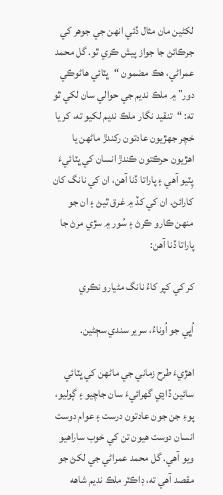لکڻين مان مثال ڏئي انهن جي جوهر کي جرڪائڻ جا جواز پيش ڪري ٿو. گل محمد عمراڻي، هڪ مضمون “ڀٽائي هاڻوڪي دور” ۾ ملڪ نديم جي حوالي سان لکي ٿو ته: “تنقيد نگار ملڪ نديم لکيو ته، کر يا خچر جهڙيون عادتون رکندڙ ماڻهن يا اهڙيون حرڪتون ڪندڙ انسان کي ڀٽائيءَ پِٽيو آهي ۽ پاراتا ڏنا آهن، ان کي نانگ کان کارائڻ. ان کي کڏ ۾ غرق ٿيڻ ۽ ان جو منهن ڪارو ڪرڻ ۽ سُور ۾ سڙي مرڻ جا پاراتا ڏنا آهن:

کر کي کپر کاءُ نانگ مڻيارو نڪري

اُڀي جو اُوناءُ، سرير سندي سڄڻين.

اهڙيءَ طرح زماني جي ماڻهن کي ڀٽائي سائين ڏاڍي گهرائيءَ سان جاچيو ۽ ڳوليو، پوءِ جن جون عادتون درست ۽ عوام دوست انسان دوست هيون تن کي خوب ساراهيو ويو آهي. گل محمد عمراڻي جي لکڻ جو مقصد آهي ته، ڊاڪٽر ملڪ نديم شاهه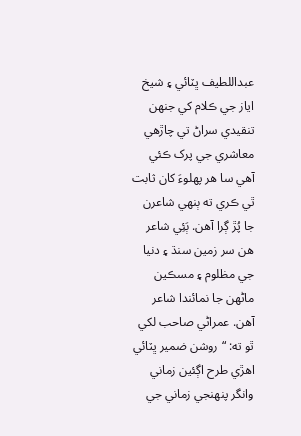عبداللطيف ڀٽائي ۽ شيخ اياز جي ڪلام کي جنهن تنقيدي سراڻ تي چاڙهي معاشري جي پرک ڪئي آهي سا هر پهلوءَ کان ثابت ٿي ڪري ته ٻنهي شاعرن جا پُڙ ڳرا آهن. ٻَئِي شاعر هن سر زمين سنڌ ۽ دنيا جي مظلوم ۽ مسڪين ماڻهن جا نمائندا شاعر آهن. عمراڻي صاحب لکي ٿو ته: “روشن ضمير ڀٽائي اهڙي طرح اڳئين زماني وانگر پنهنجي زماني جي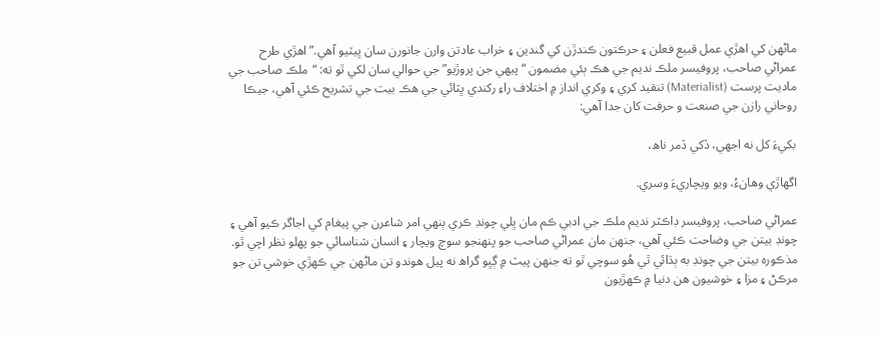ماڻهن کي اهڙي عمل قبيع فعلن ۽ حرڪتون ڪندڙن کي گندين ۽ خراب عادتن وارن جانورن سان ڀيٽيو آهي.” اهڙي طرح عمراڻي صاحب، پروفيسر ملڪ نديم جي هڪ ٻئي مضمون “پيهي جن پروڙيو” جي حوالي سان لکي ٿو ته: “ملڪ صاحب جي ماديت پرست (Materialist) تنقيد کري ۽ وکري انداز ۾ اختلاف راءِ رکندي ڀٽائي جي هڪ بيت جي تشريح ڪئي آهي، جيڪا روحاني رازن جي صنعت و حرفت کان جدا آهي:

بکيءَ کل نه اجهي، ڏکي ڏمر ناھ،

اگهاڙي وهانءُ، ويو ويچاريءَ وسري.

عمراڻي صاحب، پروفيسر ڊاڪٽر نديم ملڪ جي ادبي ڪم مان ڀلي چونڊ ڪري ٻنهي امر شاعرن جي پيغام کي اجاگر ڪيو آهي ۽ چونڊ بيتن جي وضاحت ڪئي آهي، جنهن مان عمراڻي صاحب جو پنهنجو سوچ ويچار ۽ انسان شناسائي جو پهلو نظر اچي ٿو. مذڪوره بيتن جي چونڊ به ٻڌائي ٿي هُو سوچي ٿو ته جنهن پيٽ ۾ ڳڀو گراھ نه پيل هوندو تن ماڻهن جي ڪهڙي خوشي تن جو مرڪڻ ۽ مزا ۽ خوشيون هن دنيا ۾ ڪهڙيون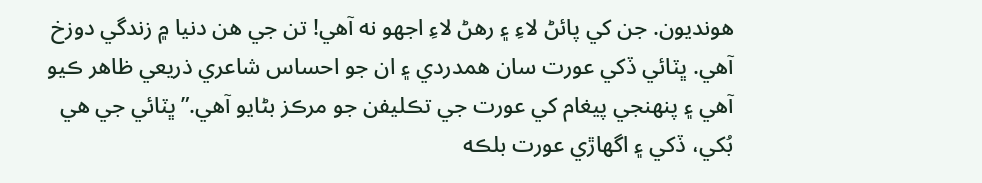هونديون. جن کي پائڻ لاءِ ۽ رهڻ لاءِ اجهو نه آهي! تن جي هن دنيا ۾ زندگي دوزخ آهي. ڀٽائي ڏکي عورت سان همدردي ۽ ان جو احساس شاعري ذريعي ظاهر ڪيو آهي ۽ پنهنجي پيغام کي عورت جي تڪليفن جو مرڪز بڻايو آهي.” ڀٽائي جي هي بُکي، ڏکي ۽ اگهاڙي عورت بلڪه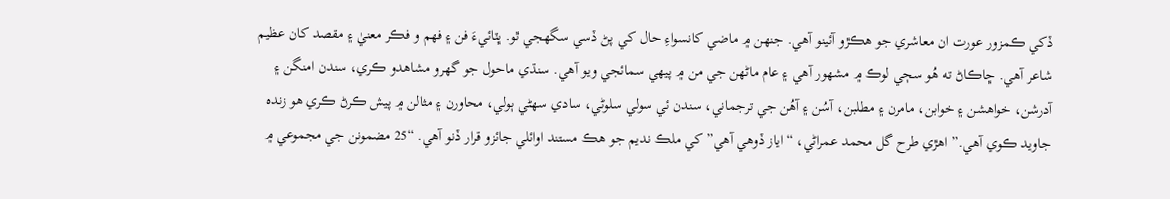ڏکي ڪمزور عورت ان معاشري جو هڪڙو آئينو آهي. جنهن ۾ ماضي کانسواءِ حال کي پڻ ڏسي سگهجي ٿو. ڀٽائيءَ فن ۽ فهم و فڪر معنيٰ ۽ مقصد کان عظيم شاعر آهي. ڇاڪاڻ ته هُو سڄي لوڪ ۾ مشهور آهي ۽ عام ماڻهن جي من ۾ پيهي سمائجي ويو آهي. سنڌي ماحول جو گهرو مشاهدو ڪري، سندن امنگن ۽ آدرشن، خواهشن ۽ خوابن، مامرن ۽ مطلبن، آسُن ۽ آهُن جي ترجماني، سندن ئي سولي سلوڻي، سادي سهڻي ٻولي، محاورن ۽ مثالن ۾ پيش ڪرڻ ڪري هو زنده جاويد ڪوي آهي.” اهڙي طرح گل محمد عمراڻي، “اياز ڏوهي آهي” کي ملڪ نديم جو هڪ مستند اوائلي جائزو قرار ڏنو آهي. “25 مضمونن جي مجموعي ۾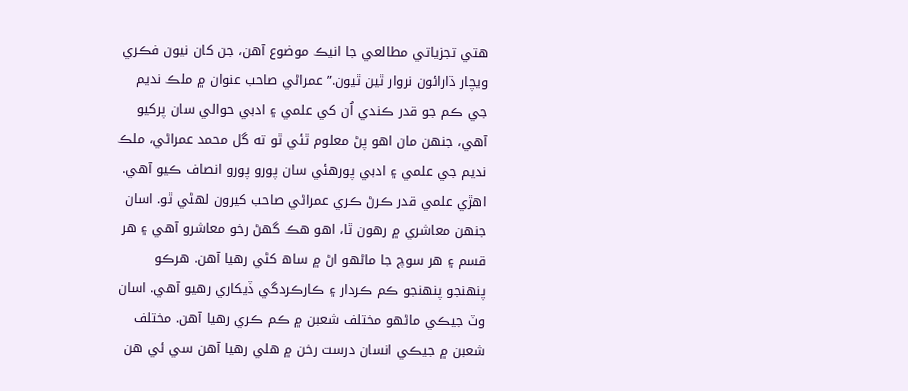هتي تجزياتي مطالعي جا انيڪ موضوع آهن، جن کان نيون فڪري ويچار ڌارائون نروار ٿين ٿيون.” عمراڻي صاحب عنوان ۾ ملڪ نديم جي ڪم جو قدر ڪندي اُن کي علمي ۽ ادبي حوالي سان پرکيو آهي، جنهن مان اهو پڻ معلوم ٿئي ٿو ته گل محمد عمراڻي، ملڪ نديم جي علمي ۽ ادبي پورهئي سان پورو پورو انصاف ڪيو آهي. اهڙي علمي قدر ڪرڻ ڪري عمراڻي صاحب کيرون لهڻي ٿو. اسان جنهن معاشري ۾ رهون ٿا، اهو هڪ گهڻ رخو معاشرو آهي ۽ هر قسم ۽ هر سوچ جا ماڻهو اڻ ۾ ساھ کڻي رهيا آهن. هرڪو پنهنجو پنهنجو ڪم ڪردار ۽ ڪارڪردگي ڏيکاري رهيو آهي. اسان وٽ جيڪي ماڻهو مختلف شعبن ۾ ڪم ڪري رهيا آهن. مختلف شعبن ۾ جيڪي انسان درست رخن ۾ هلي رهيا آهن سي ئي هن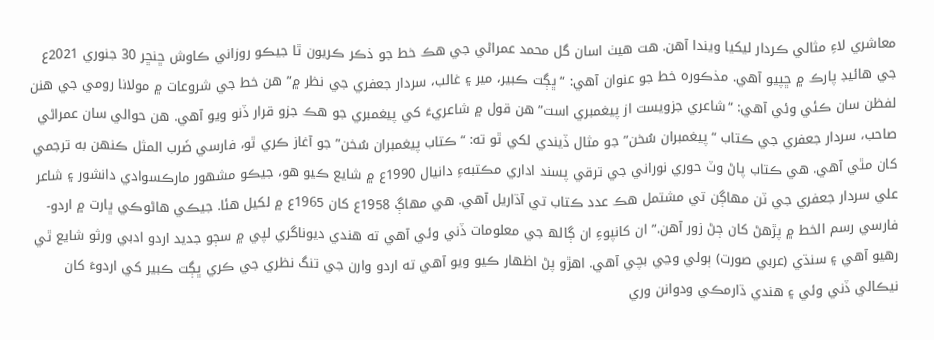معاشري لاءِ مثالي ڪردار ليکيا ويندا آهن. هت هيٺ اسان گل محمد عمراڻي جي هڪ خط جو ذڪر ڪريون ٿا جيڪو روزاني ڪاوش ڇنڇر 30 جنوري 2021ع جي هائيڊ پارڪ ۾ ڇپيو آهي. مذڪوره خط جو عنوان آهي: “ڀڳت ڪبير، مير ۽ غالب، سردار جعفري جي نظر ۾” هن خط جي شروعات ۾ مولانا رومي جي هنن لفظن سان ڪئي وئي آهي: “شاعري جزويست از پيغمبري است” هن قول ۾ شاعريءَ کي پيغمبري جو هڪ جزو قرار ڏنو ويو آهي. هن حوالي سان عمراڻي صاحب، سردار جعفري جي ڪتاب “پيغمبران سُخن” جو مثال ڏيندي لکي ٿو ته: “ڪتاب پيغمبران سُخن” جو آغاز ڪري ٿو، فارسي ضَرب المثل ڪنهن به ترجمي کان مٿي آهي. هي ڪتاب پاڻ وٽ حوري نوراني جي ترقي پسند اداري مڪتبهءِ دانيال 1990ع ۾ شايع ڪيو هو، جيڪو مشهور مارڪسوادي دانشور ۽ شاعر علي سردار جعفري جي ٽن مهاڳن تي مشتمل هڪ عدد ڪتاب تي آڌاريل آهي. هي مهاڳ 1958ع کان 1965ع ۾ لکيل هئا. جيڪي هاڻوڪي ڀارت ۾ اردو-فارسي رسم الخط ۾ پڙهڻ کان ڄڻ زور آهن.” ان کانپوءِ ان ڳالھ جي معلومات ڏني وئي آهي ته هندي ديوناگري لپي ۾ سڄو جديد اردو ادبي ورثو شايع ٿي رهيو آهي ۽ سنڌي (عربي صورت) ٻولي وڃي بچي آهي. اهڙو پڻ اظهار ڪيو ويو آهي ته اردو وارن جي تنگ نظري جي ڪري ڀڳت ڪبير کي اردوءَ کان نيڪالي ڏني وئي ۽ هندي ڌارمڪي ودوانن وري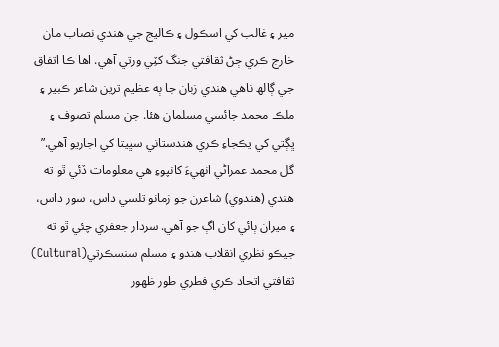مير ۽ غالب کي اسڪول ۽ ڪاليج جي هندي نصاب مان خارج ڪري ڄڻ ثقافتي جنگ کٽِي ورتي آهي. اها ڪا اتفاق جي ڳالھ ناهي هندي زبان جا ٻه عظيم ترين شاعر ڪبير ۽ ملڪ محمد جائسي مسلمان هئا. جن مسلم تصوف ۽ ڀڳتي کي يڪجاءِ ڪري هندستاني سڀيتا کي اجاريو آهي.” گل محمد عمراڻي انهيءَ کانپوءِ هي معلومات ڏئي ٿو ته هندي (هندوي) شاعرن جو زمانو تلسي داس، سور داس، ۽ ميران ٻائي کان اڳ جو آهي. سردار جعفري چئي ٿو ته جيڪو نظري انقلاب هندو ۽ مسلم سنسڪرتي(Cultural)  ثقافتي اتحاد ڪري فطري طور ظهور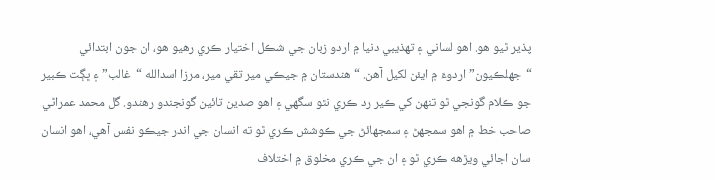پذير ٿيو هو. اهو لساني ۽ تهذيبي دنيا ۾ اردو زبان جي شڪل اختيار ڪري رهيو هو، ان جون ابتدائي “جهلڪيون” اردوءَ ۾ ايئن لکيل آهن. “هندستان ۾ جيڪي مير تقي مير، مرزا اسدالله “غالب” ۽ ڀڳت ڪبير جو ڪلام گونجي ٿو تنهن کي ڪير رد ڪري نٿو سگهي ۽ اهو صدين تائين گونجندو رهندو. گل محمد عمراڻي صاحب خط ۾ اهو سمجهڻ ۽ سمجهائڻ جي ڪوشش ڪري ٿو ته انسان جي اندر جيڪو نفس آهي، اهو انسان سان اجائي ويڙهه ڪري ٿو ۽ ان جي ڪري مخلوق ۾ اختلاف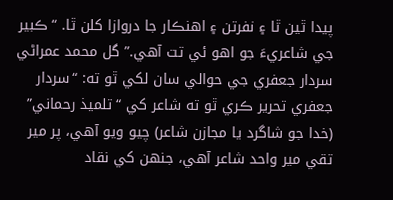پيدا ٿين ٿا ۽ نفرتن ۽ اهنڪار جا دروازا کلن ٿا. “ڪبير جي شاعريءَ جو اهو ئي تت آهي.” گل محمد عمراڻي سردار جعفري جي حوالي سان لکي ٿو ته: “سردار جعفري تحرير ڪري ٿو ته شاعر کي “تلميذ رحماني” (خدا جو شاگرد يا مجازن شاعر) چيو ويو آهي، پر مير تقي مير واحد شاعر آهي، جنهن کي نقاد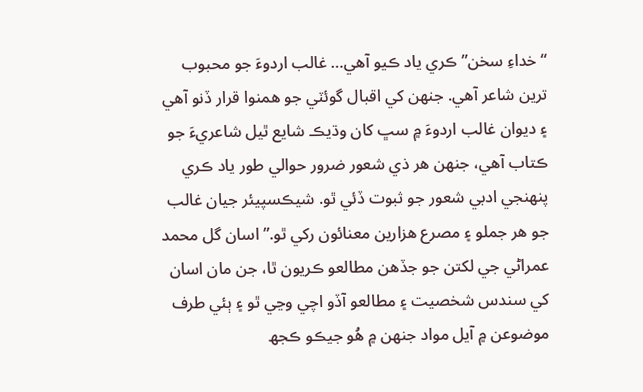“خداءِ سخن” ڪري ياد ڪيو آهي… غالب اردوءَ جو محبوب ترين شاعر آهي. جنهن کي اقبال گوئٽي جو همنوا قرار ڏنو آهي ۽ ديوان غالب اردوءَ ۾ سڀ کان وڌيڪ شايع ٿيل شاعريءَ جو ڪتاب آهي، جنهن هر ذي شعور ضرور حوالي طور ياد ڪري پنهنجي ادبي شعور جو ثبوت ڏئي ٿو. شيڪسپيئر جيان غالب جو هر جملو ۽ مصرع هزارين معنائون رکي ٿو.” اسان گل محمد عمراڻي جي لکتن جو جڏهن مطالعو ڪريون ٿا، جن مان اسان کي سندس شخصيت ۽ مطالعو آڏو اچي وڃي ٿو ۽ ٻئي طرف موضوعن ۾ آيل مواد جنهن ۾ هُو جيڪو ڪجھ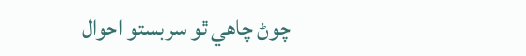چوڻ چاهي ٿو سربستو احوال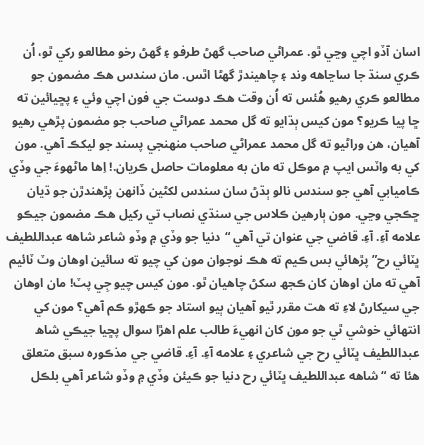اسان آڏو اچي وڃي ٿو. عمراڻي صاحب گهڻ طرفو ۽ گهڻ رخو مطالعو رکي ٿو، اُن ڪري سنڌ جا ساڃاهه وند ۽ چاهيندڙ گهڻا اٿس. مان سندس هڪ مضمون جو مطالعو ڪري رهيو هُئس ته اُن وقت هڪ دوست جي فون اچي وئي ۽ پڇيائين ته ڇا پيا ڪريو؟ مون کيس ٻڌايو ته گل محمد عمراڻي صاحب جو مضمون پڙهي رهيو آهيان، هن وراڻيو ته گل محمد عمراڻي صاحب منهنجي پسند جو ليکڪ آهي. مون کي به واٽس ايپ ۾ موڪل ته مان به معلومات حاصل ڪريان.! اِها ماڻهوءَ جي وڏي ڪاميابي آهي جو سندس نالو ٻڌڻ سان سندس لکڻين ڏانهن پڙهندڙن جو ڌيان ڇڪجي وڃي. مون ٻارهين ڪلاس جي سنڌي نصاب تي رکيل هڪ مضمون جيڪو علامه آءِ. آءِ. قاضي جي عنوان تي آهي “دنيا جو وڏي ۾ وڏو شاعر شاهه عبداللطيف ڀٽائي رح” پڙهائي بس ڪيم ته هڪ نوجوان مون کي چيو ته سائين اوهان وٽ ٽائيم آهي ته مان اوهان کان ڪجھ سکڻ چاهيان ٿو. مون کيس چيو جِي پٽ! مان اوهان جي سيکارڻ لاءِ ته هت مقرر ٿيو آهيان ٻيو استاد جو ڪهڙو ڪم آهي؟ مون کي انتهائي خوشي ٿي جو مون کان انهيءَ طالب علم اهڙا سوال پڇيا جيڪي شاھ عبداللطيف ڀٽائي رح جي شاعري ۽ علامه آءِ. آءِ. قاضي جي مذڪوره سبق متعلق هئا ته “شاهه عبداللطيف ڀٽائي رح دنيا جو ڪيئن وڏي ۾ وڏو شاعر آهي بلڪل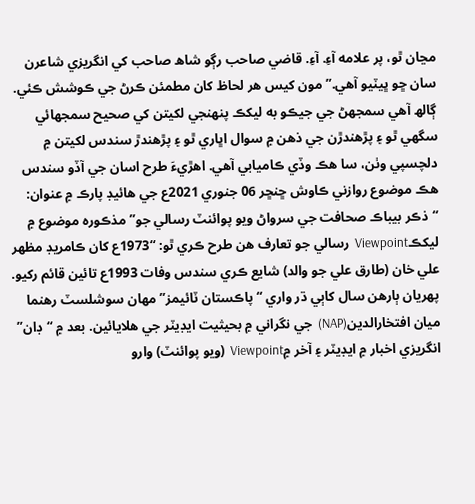مڃان ٿو، پر علامه آءِ. آءِ. قاضي صاحب رڳو شاھ صاحب کي انگريزي شاعرن سان ڇو ڀيٽيو آهي.” مون کيس هر لحاظ کان مطمئن ڪرڻ جي ڪوشش ڪئي. ڳالھ آهي سمجهڻ جي جيڪو به ليکڪ پنهنجي لکيتن کي صحيح سمجهائي سگهي ٿو ۽ پڙهندڙن جي ذهن ۾ سوال اڀاري ٿو ۽ پڙهندڙ سندس لکيتن ۾ دلچسپي وٺن، سا هڪ وڏي ڪاميابي آهي. اهڙيءَ طرح اسان جي آڏو سندس هڪ موضوع روازني ڪاوش ڇنڇر 06 جنوري 2021ع جي هائيڊ پارڪ ۾ عنوان: “ذڪر بيباڪ صحافت جي سرواڻ ويو پوائنٽ رسالي جو” مذڪوره موضوع ۾ ليکڪViewpoint  رسالي جو تعارف هن طرح ڪري ٿو: “1973ع کان ڪامريڊ مظهر علي خان (طارق علي جو والد) شايع ڪري سندس وفات 1993ع تائين قائم رکيو. پهريان ٻارهن سال کاٻي ڌر واري “پاڪستان ٽائيمز” مهان سوشلسٽ رهنما ميان افتخارالدين(NAP)  جي نگراني ۾ بحيثيت ايڊيٽر جي هلايائين. بعد ۾ “ڊان” انگريزي اخبار ۾ ايڊيٽر ۽ آخر ۾Viewpoint  (ويو پوائنٽ) وارو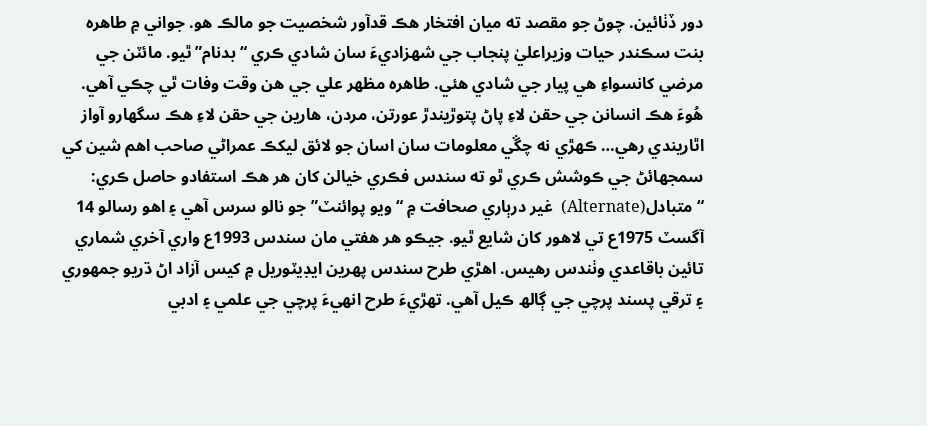دور ڏٺائين. چوڻ جو مقصد ته ميان افتخار هڪ قدآور شخصيت جو مالڪ هو. جواني ۾ طاهره بنت سڪندر حيات وزيراعليٰ پنجاب جي شهزاديءَ سان شادي ڪري “بدنام” ٿيو. مائٽن جي مرضي کانسواءِ هي پيار جي شادي هئي. طاهره مظهر علي جي هن وقت وفات ٿي چڪي آهي. هُوءَ هڪ انسانن جي حقن لاءِ پاڻ پتوڙيندڙ عورتن، مردن، هارين جي حقن لاءِ هڪ سگهارو آواز اٿاريندي رهي… ڪهڙي نه چڱي معلومات سان اسان جو لائق ليکڪ عمراڻي صاحب اهم شين کي سمجهائڻ جي ڪوشش ڪري ٿو ته سندس فڪري خيالن کان هر هڪ استفادو حاصل ڪري: “متبادل(Alternate)  غير درٻاري صحافت ۾ “ويو پوائنٽ” جو نالو سرس آهي ۽ اهو رسالو 14 آگسٽ 1975ع تي لاهور کان شايع ٿيو. جيڪو هر هفتي مان سندس 1993ع واري آخري شماري تائين باقاعدي وٺندس رهيس. اهڙي طرح سندس پهرين ايڊيٽوريل ۾ کيس آزاد اڻ ڌريو جمهوري ۽ ترقي پسند پرچي جي ڳالھ ڪيل آهي. تهڙيءَ طرح انهيءَ پرچي جي علمي ۽ ادبي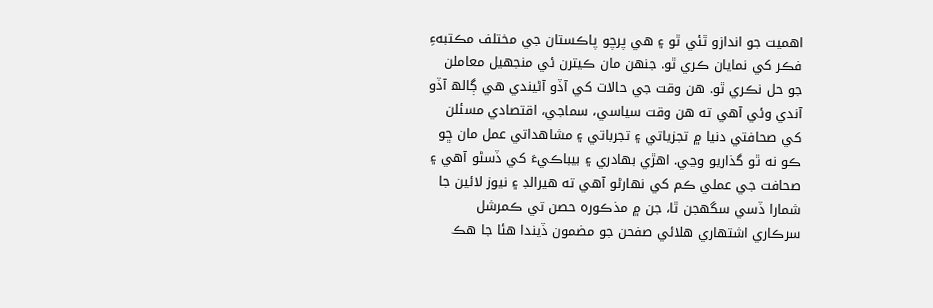اهميت جو اندازو ٿئي ٿو ۽ هي پرچو پاڪستان جي مختلف مڪتبهءِ فڪر کي نمايان ڪري ٿو. جنهن مان ڪيترن ئي منجهيل معاملن جو حل نڪري ٿو. هن وقت جي حالات کي آڏو آڻيندي هي ڳالھ آڏو آندي وئي آهي ته هن وقت سياسي، سماجي، اقتصادي مسئلن کي صحافتي دنيا ۾ تجزياتي ۽ تجرباتي ۽ مشاهداتي عمل مان ڇو ڪو نه ٿو گذاريو وڃي. اهڙي بهادري ۽ بيباڪيءَ کي ڏسڻو آهي ۽ صحافت جي عملي ڪم کي نهارڻو آهي ته هيرالڊ ۽ نيوز لائين جا شمارا ڏسي سگهجن ٿا، جن ۾ مذڪوره حصن تي ڪمرشل سرڪاري اشتهاري هلائي صفحن جو مضمون ڏيندا هئا جا هڪ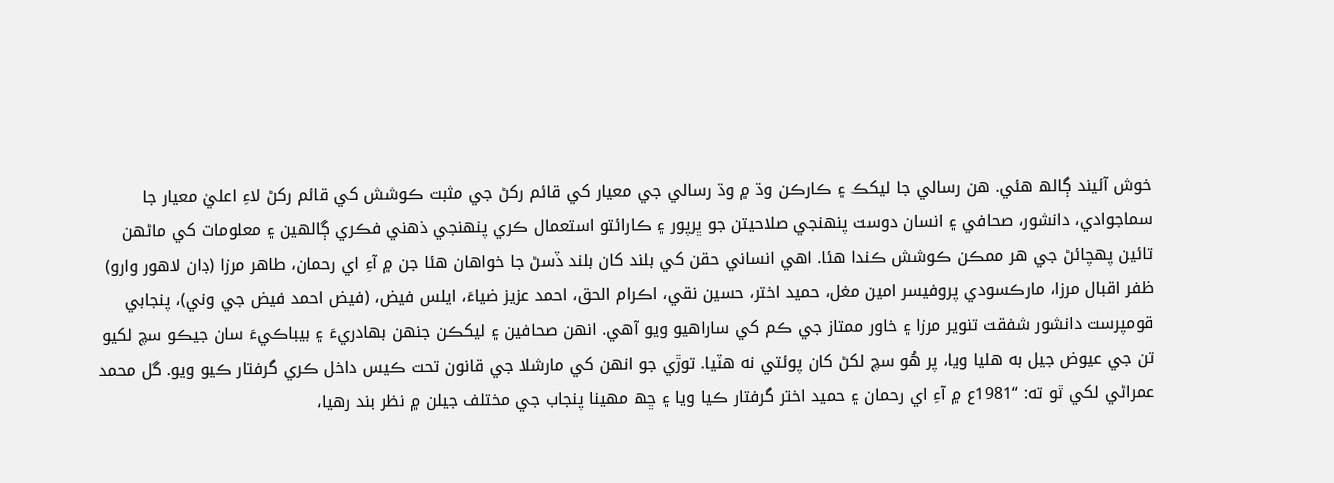خوش آئيند ڳالھ هئي. هن رسالي جا ليکڪ ۽ ڪارڪن وڌ ۾ وڌ رسالي جي معيار کي قائم رکڻ جي مثبت ڪوشش کي قائم رکڻ لاءِ اعليٰ معيار جا سماجوادي، دانشور، صحافي ۽ انسان دوست پنهنجي صلاحيتن جو ڀرپور ۽ ڪارائتو استعمال ڪري پنهنجي ذهني فڪري ڳالهين ۽ معلومات کي ماڻهن تائين پهچائڻ جي هر ممڪن ڪوشش ڪندا هئا. اهي انساني حقن کي بلند کان بلند ڏسڻ جا خواهان هئا جن ۾ آءِ اي رحمان، طاهر مرزا (ڊان لاهور وارو) ظفر اقبال مرزا، مارڪسودي پروفيسر امين مغل، حميد اختر، حسين نقي، اڪرام الحق، احمد عزيز ضياءَ، ايلس فيض، (فيض احمد فيض جي وني)، پنجابي قومپرست دانشور شفقت تنوير مرزا ۽ خاور ممتاز جي ڪم کي ساراهيو ويو آهي. انهن صحافين ۽ ليکڪن جنهن بهادريءَ ۽ بيباڪيءَ سان جيڪو سچ لکيو تن جي عيوض جيل به هليا ويا، پر هُو سچ لکڻ کان پوئتي نه هٽيا. توڙي جو انهن کي مارشلا جي قانون تحت ڪيس داخل ڪري گرفتار ڪيو ويو. گل محمد عمراڻي لکي ٿو ته: “1981ع ۾ آءِ اي رحمان ۽ حميد اختر گرفتار ڪيا ويا ۽ ڇھ مهينا پنجاب جي مختلف جيلن ۾ نظر بند رهيا،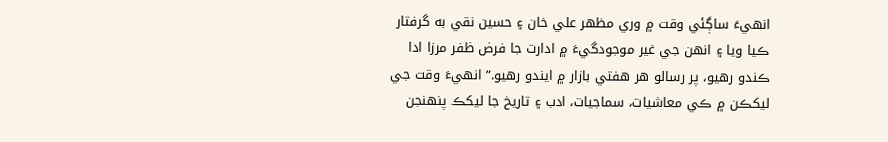انهيءَ ساڳئي وقت ۾ وري مظهر علي خان ۽ حسين نقي به گرفتار ڪيا ويا ۽ انهن جي غير موجودگيءَ ۾ ادارت جا فرض ظفر مرزا ادا ڪندو رهيو، پر رسالو هر هفتي بازار ۾ ايندو رهيو.” انهيءَ وقت جي ليکڪن ۾ ڪي معاشيات، سماجيات، ادب ۽ تاريخ جا ليکڪ پنهنجن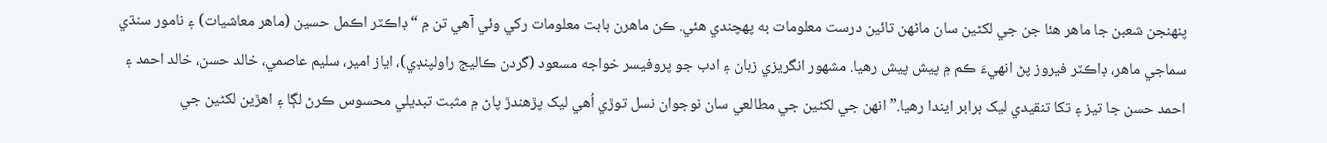پنهنجن شعبن جا ماهر هئا جن جي لکڻين سان ماڻهن تائين درست معلومات به پهچندي هئي. ڪن ماهرن بابت معلومات رکي وئي آهي تن ۾ “ڊاڪٽر اڪمل حسين (ماهر معاشيات) ۽ نامور سنڌي سماجي ماهر، ڊاڪٽر فيروز پڻ انهيءَ ڪم ۾ پيش پيش رهيا. مشهور انگريزي زبان ۽ ادب جو پروفيسر خواجه مسعود (گردن ڪاليج راولپنڊي)، اياز امير، سليم عاصمي، خالد حسن، خالد احمد ۽ احمد حسن جا تيز ۽ تکا تنقيدي ليک برابر ايندا رهيا.” انهن جي لکڻين جي مطالعي سان نوجوان نسل توڙي اُهي ليک پڙهندڙ پاڻ ۾ مثبت تبديلي محسوس ڪرڻ لڳا ۽ اهڙين لکڻين جي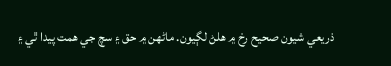ذريعي شيون صحيح رخ ۾ هلڻ لڳيون. ماڻهن ۾ حق ۽ سچ جي همت پيدا ٿي ۽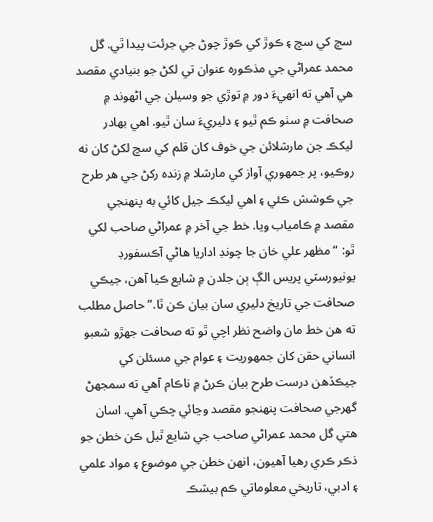سچ کي سچ ۽ ڪوڙ کي ڪوڙ چوڻ جي جرئت پيدا ٿي. گل محمد عمراڻي جي مذڪوره عنوان تي لکڻ جو بنيادي مقصد هي آهي ته انهيءَ دور ۾ توڙي جو وسيلن جي اڻهوند ۾ صحافت ۾ سٺو ڪم ٿيو ۽ دليريءَ سان ٿيو. اهي بهادر ليکڪ جن مارشلائن جي خوف کان قلم کي سچ لکڻ کان نه روڪيو، پر جمهوري آواز کي مارشلا ۾ زنده رکڻ جي هر طرح جي ڪوشش ڪئي ۽ اهي ليکڪ جيل کائي به پنهنجي مقصد ۾ ڪامياب ويا. خط جي آخر ۾ عمراڻي صاحب لکي ٿو: “مظهر علي خان جا چونڊ اداريا هاڻي آڪسفورڊ يونيورسٽي پريس الڳ ٻن جلدن ۾ شايع ڪيا آهن، جيڪي صحافت جي تاريخ دليري سان بيان ڪن ٿا.” حاصل مطلب ته هن خط مان واضح نظر اچي ٿو ته صحافت جهڙو شعبو انساني حقن کان جمهوريت ۽ عوام جي مسئلن کي جيڪڏهن درست طرح بيان ڪرڻ ۾ ناڪام آهي ته سمجهڻ گهرجي صحافت پنهنجو مقصد وڃائي چڪي آهي. اسان هتي گل محمد عمراڻي صاحب جي شايع ٿيل ڪن خطن جو ذڪر ڪري رهيا آهيون، انهن خطن جي موضوع ۽ مواد علمي ۽ ادبي، تاريخي معلوماتي ڪم بيشڪ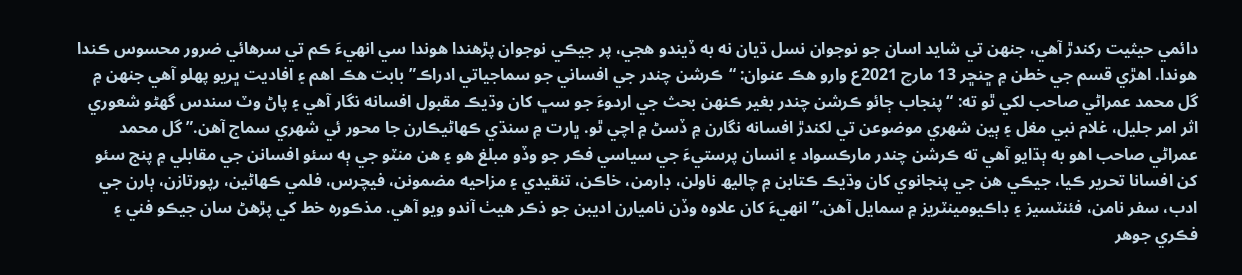دائمي حيثيت رکندڙ آهي، جنهن تي شايد اسان جو نوجوان نسل ڌيان نه به ڏيندو هجي، پر جيڪي نوجوان پڙهندا هوندا سي انهيءَ ڪم تي سرهائي ضرور محسوس ڪندا هوندا. اهڙي قسم جي خطن ۾ ڇنڇر 13 مارچ 2021ع وارو هڪ عنوان: “ڪرشن چندر جي افساني جو سماجياتي ادراڪ” بابت هڪ اهم ۽ افاديت ڀريو پهلو آهي جنهن ۾ گل محمد عمراڻي صاحب لکي ٿو ته: “پنجاب ڄائو ڪرشن چندر بغير ڪنهن بحث جي ارد‍وءَ جو سڀ کان وڌيڪ مقبول افسانه نگار آهي ۽ پاڻ وٽ سندس گهڻو شعوري اثر امر جليل، غلام نبي مغل ۽ ٻين شهري موضوعن تي لکندڙ افسانه نگارن ۾ ڏسڻ ۾ اچي ٿو. ڀارت ۾ سنڌي ڪهاڻيڪارن جا محور ئي شهري سماج آهن.” گل محمد عمراڻي صاحب اهو به ٻڌايو آهي ته ڪرشن چندر مارڪسواد ۽ انسان پرستيءَ جي سياسي فڪر جو وڏو مبلغ هو ۽ هن منٽو جي ٻه سئو افسانن جي مقابلي ۾ پنج سئو کن افسانا تحرير ڪيا، جيڪي هن جي پنجانوي کان وڌيڪ ڪتابن ۾ چاليھ ناولن، ڊارمن، خاڪن، تنقيدي ۽ مزاحيه مضمونن، فيچرس، فلمي ڪهاڻين، رپورتازن، ٻارن جي ادب، سفر نامن، فئنٽسيز ۽ ڊاڪيومينٽريز ۾ سمايل آهن.” انهيءَ کان علاوه وڏن ناميارن اديبن جو ذڪر هيٺ آندو ويو آهي. مذڪوره خط کي پڙهڻ سان جيڪو فني ۽ فڪري جوهر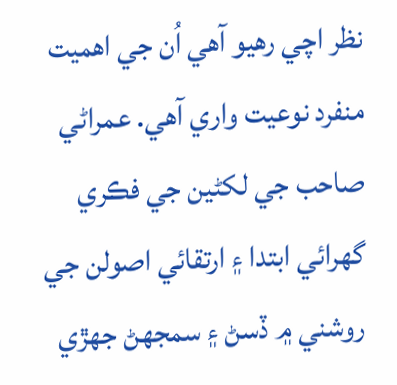نظر اچي رهيو آهي اُن جي اهميت منفرد نوعيت واري آهي. عمراڻي صاحب جي لکڻين جي فڪري گهرائي ابتدا ۽ ارتقائي اصولن جي روشني ۾ ڏسڻ ۽ سمجهڻ جهڙي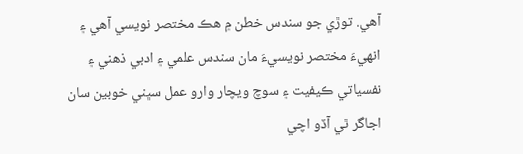آهي. توڙي جو سندس خطن ۾ هڪ مختصر نويسي آهي ۽ انهيءَ مختصر نويسيءَ مان سندس علمي ۽ ادبي ذهني ۽ نفسياتي ڪيفيت ۽ سوچ ويچار وارو عمل سڀني خوبين سان اجاگر ٿي آڏو اچي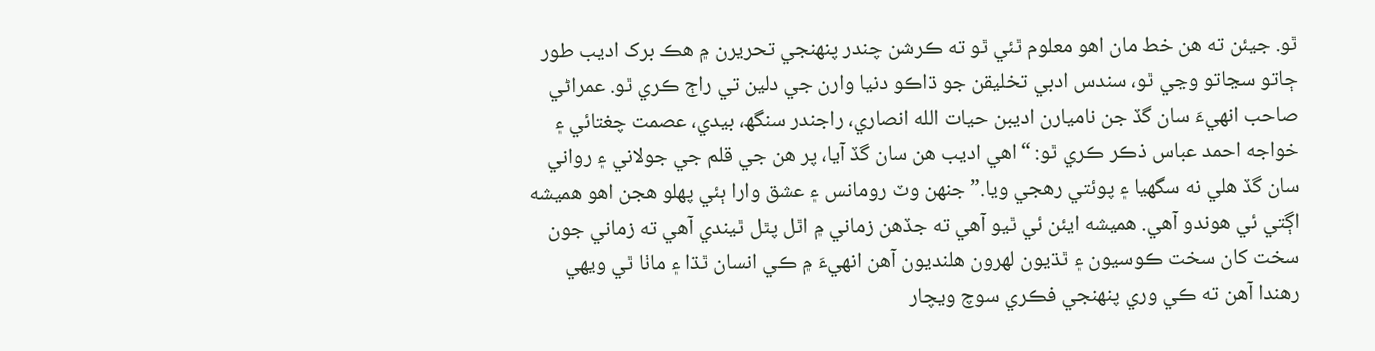ٿو. جيئن ته هن خط مان اهو معلوم ٿئي ٿو ته ڪرشن چندر پنهنجي تحريرن ۾ هڪ برک اديب طور ڄاتو سڃاتو وڃي ٿو، سندس ادبي تخليقن جو ڌاڪو دنيا وارن جي دلين تي راڄ ڪري ٿو. عمراڻي صاحب انهيءَ سان گڏ جن ناميارن اديبن حيات الله انصاري، راجندر سنگھ، بيدي، عصمت چغتائي ۽ خواجه احمد عباس ذڪر ڪري ٿو: “اهي اديب هن سان گڏ آيا، پر هن جي قلم جي جولاني ۽ رواني سان گڏ هلي نه سگهيا ۽ پوئتي رهجي ويا.” جنهن وٽ رومانس ۽ عشق وارا ٻئي پهلو هجن اهو هميشه اڳتي ئي هوندو آهي. هميشه ايئن ئي ٿيو آهي ته جڏهن زماني ۾ اٿل پٿل ٿيندي آهي ته زماني جون سخت کان سخت ڪوسيون ۽ ٿڌيون لهرون هلنديون آهن انهيءَ ۾ ڪي انسان ٿڌا ۽ ماٺا ٿي ويهي رهندا آهن ته ڪي وري پنهنجي فڪري سوچ ويچار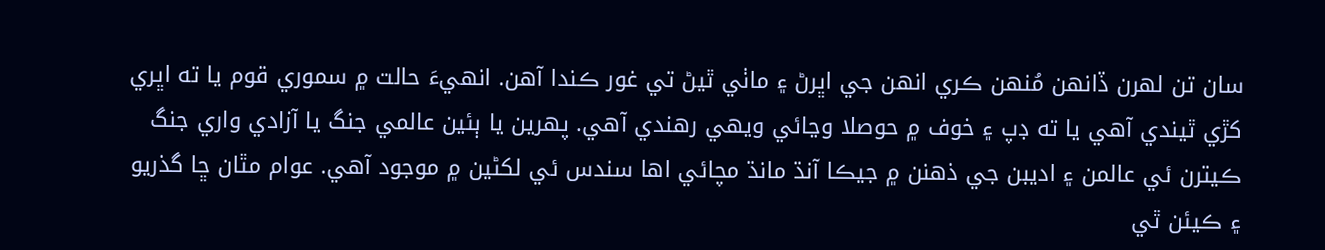سان تن لهرن ڏانهن مُنهن ڪري انهن جي اڀرڻ ۽ ماٺي ٿيڻ تي غور ڪندا آهن. انهيءَ حالت ۾ سموري قوم يا ته اڀري کڙي ٿيندي آهي يا ته ڊپ ۽ خوف ۾ حوصلا وڃائي ويهي رهندي آهي. پهرين يا ٻئين عالمي جنگ يا آزادي واري جنگ ڪيترن ئي عالمن ۽ اديبن جي ذهنن ۾ جيڪا آنڌ مانڌ مچائي اها سندس ئي لکڻين ۾ موجود آهي. عوام مٿان ڇا گذريو ۽ ڪيئن ٿي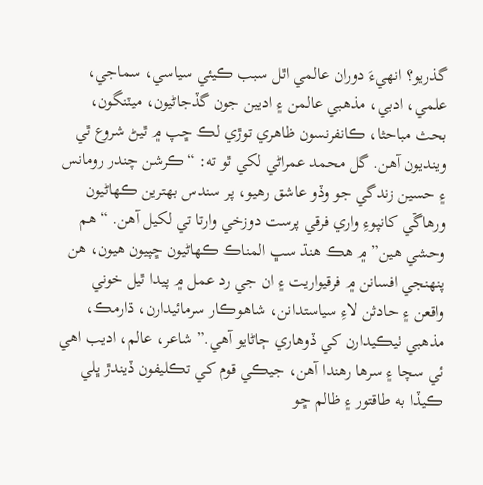گذريو؟ انهيءَ دوران عالمي اٿل سبب ڪيئي سياسي، سماجي، علمي، ادبي، مذهبي عالمن ۽ اديبن جون گڏجاڻيون، ميٽنگون، بحث مباحثا، ڪانفرنسون ظاهري توڙي لڪ ڇپ ۾ ٿيڻ شروع ٿي وينديون آهن. گل محمد عمراڻي لکي ٿو ته: “ڪرشن چندر رومانس ۽ حسين زندگي جو وڏو عاشق رهيو، پر سندس بهترين ڪهاڻيون ورهاڱي کانپوءِ واري فرقي پرست دوزخي وارتا تي لکيل آهن. “هم وحشي هين” ۾ هڪ هنڌ سڀ المناڪ ڪهاڻيون ڇپيون هيون، هن پنهنجي افسانن ۾ فرقيواريت ۽ ان جي رد عمل ۾ پيدا ٿيل خوني واقعن ۽ حادثن لاءِ سياستدانن، شاهوڪار سرمائيدارن، ڌارمڪ، مذهبي ٺيڪيدارن کي ڏوهاري ڄاڻايو آهي.” شاعر، عالم، اديب اهي ئي سچا ۽ سرها رهندا آهن، جيڪي قوم کي تڪليفون ڏيندڙ ڀلي ڪيڏا به طاقتور ۽ ظالم ڇو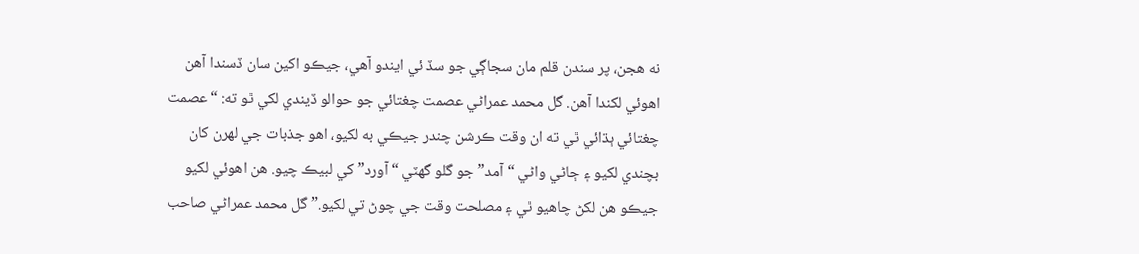نه هجن، پر سندن قلم مان سجاڳي جو سڏ ئي ايندو آهي، جيڪو اکين سان ڏسندا آهن اهوئي لکندا آهن. گل محمد عمراڻي عصمت چغتائي جو حوالو ڏيندي لکي ٿو ته: “عصمت چغتائي ٻڌائي ٿي ته ان وقت ڪرشن چندر جيڪي به لکيو، اهو جذبات جي لهرن کان بچندي لکيو ۽ ڄاڻي واڻي “آمد” جو گلو گهٽي “آورد” کي لبيڪ چيو. هن اهوئي لکيو جيڪو هن لکڻ چاهيو ٿي ۽ مصلحت وقت جي چوڻ تي لکيو.” گل محمد عمراڻي صاحب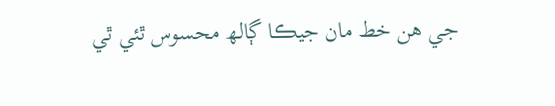جي هن خط مان جيڪا ڳالھ محسوس ٿئي ٿي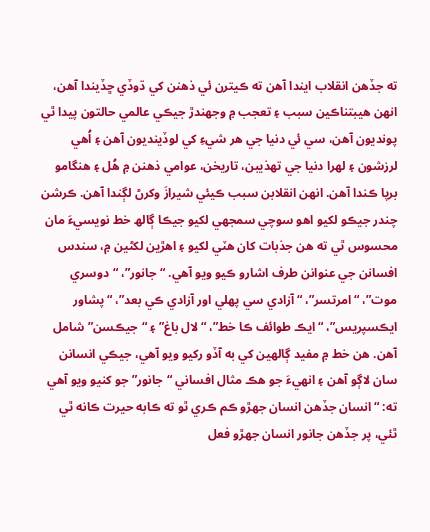ته جڏهن انقلاب ايندا آهن ته ڪيترن ئي ذهنن کي ڌوڏي ڇڏيندا آهن، انهن هيبتناڪين سبب ۽ تعجب ۾ وجهندڙ جيڪي عالمي حالتون پيدا ٿي پونديون آهن، سي ئي دنيا جي هر شيءِ کي لوڏينديون آهن ۽ اُهي لرزشون ۽ لهرا دنيا جي تهذيبن، تاريخن، عوامي ذهنن ۾ هُل ۽ هنگامو برپا ڪندا آهن. انهن انقلابن سبب ڪيئي شيرازَ وکرڻ لڳندا آهن. ڪرشن چندر جيڪو لکيو اهو سوچي سمجهي لکيو جيڪا ڳالھ خط نويسيءَ مان محسوس ٿي ته هن جذبات کان هٽي لکيو ۽ اهڙين لکڻين ۾، سندس افسانن جي عنوانن طرف اشارو ڪيو ويو آهي. “جانور”، “دوسري موت”، “امرتسر”، “آزادي سي پهلي اور آزادي ڪي بعد”، “پشاور ايڪسپريس”، “ايڪ طوائف ڪا خط”، “لال باغ” ۽ “جيڪسن” شامل آهن. هن خط ۾ مفيد ڳالهين کي به آڏو رکيو ويو آهي، جيڪي انسانن سان لاڳو آهن ۽ انهيءَ جو هڪ مثال افساني “جانور” جو کنيو ويو آهي ته: “انسان جڏهن انسان جهڙو ڪم ڪري ٿو ته ڪابه حيرت ڪانه ٿي ٿئي، پر جڏهن جانور انسان جهڙو فعل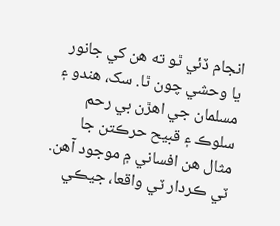انجام ڏئي ٿو ته هن کي جانور يا وحشي چون ٿا. سک، هندو ۽ مسلمان جي اهڙن بي رحم سلوڪ ۽ قبيح حرڪتن جا مثال هن افساني ۾ موجود آهن. ٽي ڪردار ٽي واقعا، جيڪي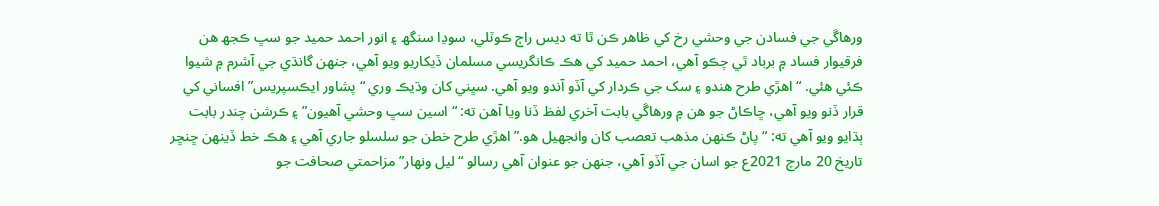ورهاڱي جي فسادن جي وحشي رخ کي ظاهر ڪن ٿا ته ديس راڄ ڪوٽلي، سوڍا سنگھ ۽ انور احمد حميد جو سڀ ڪجھ هن فرقيوار فساد ۾ برباد ٿي چڪو آهي، احمد حميد کي هڪ ڪانگريسي مسلمان ڏيکاريو ويو آهي، جنهن گانڌي جي آشرم ۾ شيوا ڪئي هئي. “اهڙي طرح هندو ۽ سک جي ڪردار کي آڏو آندو ويو آهي. سڀني کان وڌيڪ وري “پشاور ايڪسپريس” افساني کي قرار ڏنو ويو آهي، ڇاڪاڻ جو هن ۾ ورهاڱي بابت آخري لفظ ڏنا ويا آهن ته: “اسين سڀ وحشي آهيون” ۽ ڪرشن چندر بابت ٻڌايو ويو آهي ته: “پاڻ ڪنهن مذهب تعصب کان وانجهيل هو.” اهڙي طرح خطن جو سلسلو جاري آهي ۽ هڪ خط ڏينهن ڇنڇر تاريخ 20 مارچ 2021ع جو اسان جي آڏو آهي، جنهن جو عنوان آهي رسالو “ليل ونهار” مزاحمتي صحافت جو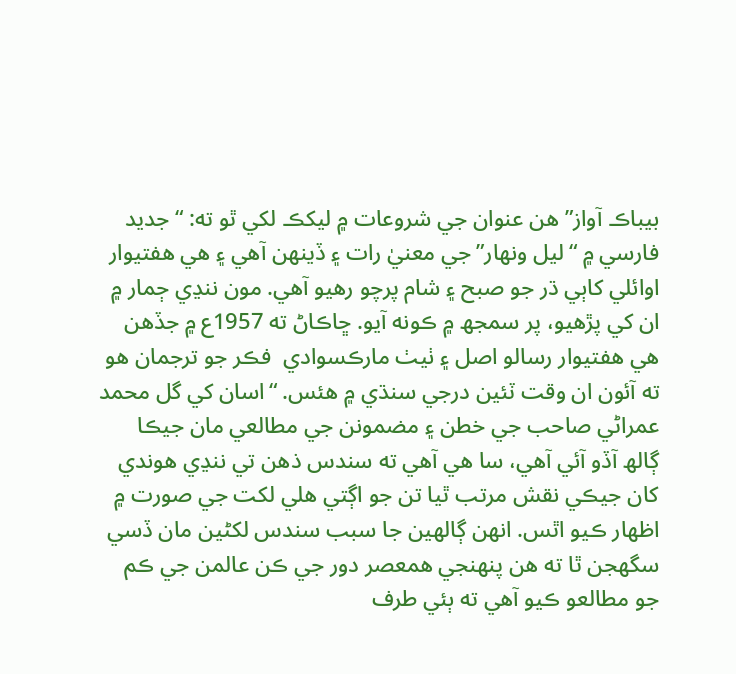بيباڪ آواز” هن عنوان جي شروعات ۾ ليکڪ لکي ٿو ته: “جديد فارسي ۾ “ليل ونهار” جي معنيٰ رات ۽ ڏينهن آهي ۽ هي هفتيوار اوائلي کاٻي ڌر جو صبح ۽ شام پرچو رهيو آهي. مون ننڍي ڄمار ۾ ان کي پڙهيو، پر سمجھ ۾ ڪونه آيو. ڇاڪاڻ ته 1957ع ۾ جڏهن هي هفتيوار رسالو اصل ۽ ٺيٺ مارڪسوادي  فڪر جو ترجمان هو ته آئون ان وقت ٽئين درجي سنڌي ۾ هئس. “اسان کي گل محمد عمراڻي صاحب جي خطن ۽ مضمونن جي مطالعي مان جيڪا ڳالھ آڏو آئي آهي، سا هي آهي ته سندس ذهن تي ننڍي هوندي کان جيڪي نقش مرتب ٿيا تن جو اڳتي هلي لکت جي صورت ۾ اظهار ڪيو اٿس. انهن ڳالهين جا سبب سندس لکڻين مان ڏسي سگهجن ٿا ته هن پنهنجي همعصر دور جي ڪن عالمن جي ڪم جو مطالعو ڪيو آهي ته ٻئي طرف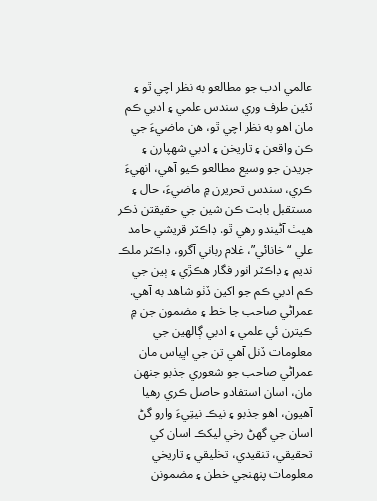عالمي ادب جو مطالعو به نظر اچي ٿو ۽ ٽئين طرف وري سندس علمي ۽ ادبي ڪم مان اهو به نظر اچي ٿو، هن ماضيءَ جي ڪن واقعن ۽ تاريخن ۽ ادبي شهپارن ۽ جريدن جو وسيع مطالعو ڪيو آهي، انهيءَ ڪري، سندس تحريرن ۾ ماضيءَ، حال ۽ مستقبل بابت ڪن شين جي حقيقتن ذڪر هيٺ آڻيندو رهي ٿو. ڊاڪٽر قريشي حامد علي “خانائي”، غلام رباني آگرو، ڊاڪٽر ملڪ نديم ۽ ڊاڪٽر انور فگار هڪڙي ۽ ٻين جي ڪم ادبي ڪم جو اکين ڏٺو شاهد به آهي. عمراڻي صاحب جا خط ۽ مضمون جن ۾ ڪيترن ئي علمي ۽ ادبي ڳالهين جي معلومات ڏنل آهي تن جي اڀياس مان عمراڻي صاحب جو شعوري جذبو جنهن مان، اسان استفادو حاصل ڪري رهيا آهيون، اهو جذبو ۽ نيڪ نيتِيءَ وارو گڻ اسان جي گهڻ رخي ليکڪ اسان کي تحقيقي، تنقيدي، تخليقي ۽ تاريخي معلومات پنهنجي خطن ۽ مضمونن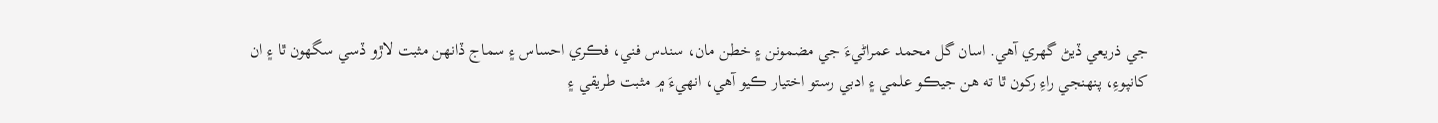جي ذريعي ڏيڻ گهري آهي. اسان گل محمد عمراڻيءَ جي مضمونن ۽ خطن مان، سندس فني، فڪري احساس ۽ سماج ڏانهن مثبت لاڙو ڏسي سگهون ٿا ۽ ان کانپوءِ، پنهنجي راءِ رکون ٿا ته هن جيڪو علمي ۽ ادبي رستو اختيار ڪيو آهي، انهيءَ ۾ مثبت طريقي ۽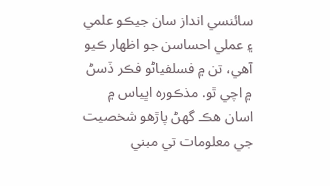سائنسي انداز سان جيڪو علمي ۽ عملي احساسن جو اظهار ڪيو آهي، تن ۾ فسلفياڻو فڪر ڏسڻ ۾ اچي ٿو. مذڪوره اڀياس ۾ اسان هڪ گهڻ پاڙهو شخصيت جي معلومات تي مبني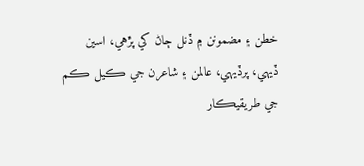خطن ۽ مضمونن ۾ ڏنل ڄاڻ کي پڙهي، اسين ڏيهي، پرڏيهي، عالمن ۽ شاعرن جي ڪيل ڪم جي طريقيڪار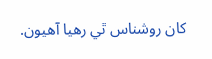کان روشناس ٿي رهيا آهيون.